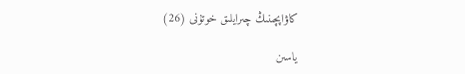كاۋاپچىنىڭ چىرايلىق خوتۇنى (26)

ياسىن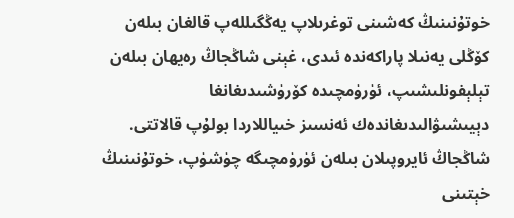خوتۇنىنىڭ كەشىنى توغرىلاپ يەڭگىللەپ قالغان بىلەن كۆڭلى يەنىلا پاراكەندە ئىدى، غېنى شاڭجاڭ رەيھان بىلەن تېلېفونلىشىپ، ئۈرۈمچىدە كۆرۈشىدىغانغا دېيىشىۋالىدىغاندەك ئەنسىز خىياللاردا بولۇپ قالاتتى. شاڭجاڭ ئايروپىلان بىلەن ئۈرۈمچىگە چۈشۈپ، خوتۇنىنىڭ خېتىنى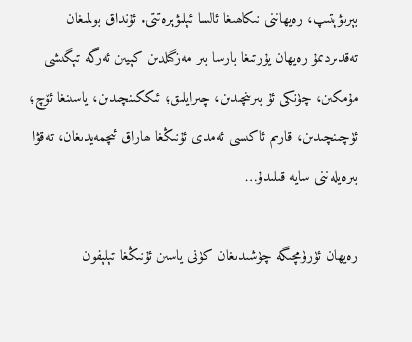بېرىۋېتىپ، رەيھاننى نىكاھىغا ئالسا ئېلىۋېرەتتى. ئۇنداق بولمىغان تەقدىردىمۇ رەيھان يۇرتىغا بارسا بىر مەزگىلدىن كېيىن ئەرگە تېگىشى مۇمكىن، چۈنكى ئۇ بىرىنچىدىن، چىرايلىق؛ ئىككىنچىدىن، ياسىنغا ئۆچ؛ ئۈچىنچىدىن، قارىم ئاكىسى ئەمدى ئۇنىڭغا ھاراق ئىچمەيدىغان، تەقۋا بىرەيلەننى سايە قىلىدۇ…

رەيھان ئۈرۈمچىگە چۈشىدىغان كۈنى ياسىن ئۇنىڭغا تېلېفون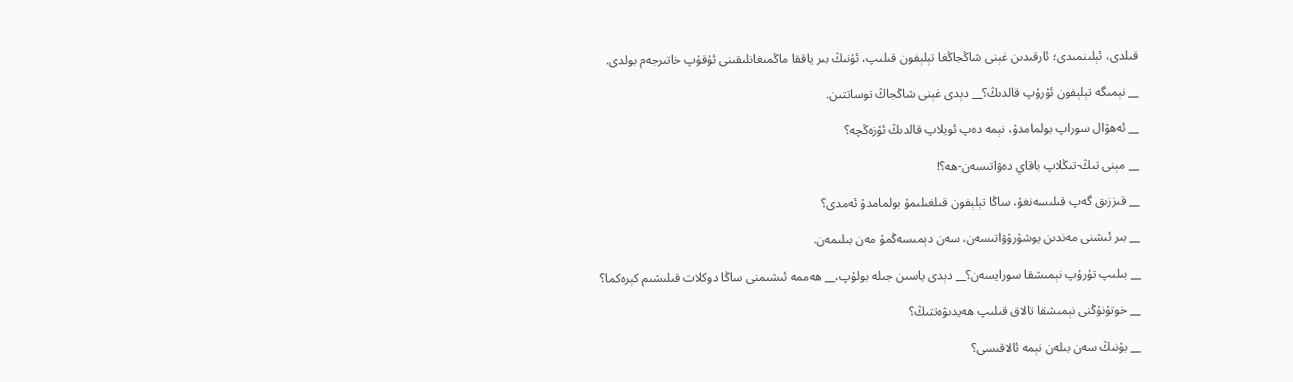قىلدى، ئېلىنمىدى؛ ئارقىدىن غېنى شاڭجاڭغا تېلېفون قىلىپ، ئۇنىڭ بىر ياققا ماڭمىغانلىقىنى ئۇقۇپ خاتىرجەم بولدى.

__ نېمىگە تېلېفون ئۇرۇپ قالدىڭ؟__ دېدى غېنى شاڭجاڭ توساتتىن.

__ ئەھۋال سوراپ بولمامدۇ، نېمە دەپ ئويلاپ قالدىڭ ئۆزەڭچە؟

__ مېنى تىڭ-تىڭلاپ باقاي دەۋاتىسەن-ھە؟!

__ قىززىق گەپ قىلىسەنغۇ، ساڭا تېلېفون قىلغىلىمۇ بولمامدۇ ئەمدى؟

__ بىر ئىشنى مەندىن يوشۇرۇۋاتىسەن، سەن دېمىسەڭمۇ مەن بىلىمەن.

__ بىلىپ تۇرۇپ نېمىشقا سورايسەن؟__ دېدى ياسىن جىلە بولۇپ،__ ھەممە ئىشىمنى ساڭا دوكلات قىلىشىم كېرەكما؟

__ خوتۇنۇڭنى نېمىشقا تالاق قىلىپ ھەيدىۋەتتىڭ؟

__ بۇنىڭ سەن بىلەن نېمە ئالاقىسى؟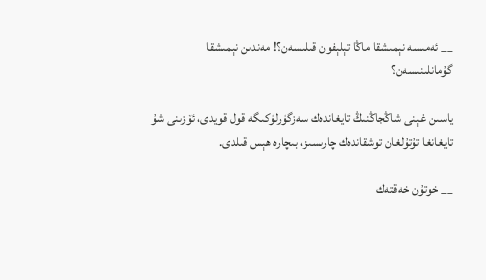__ ئەمىسە نېمىشقا ماڭا تېلېفون قىلىسەن؟! مەندىن نېمىشقا گۇمانلىنىسەن؟

ياسىن غېنى شاڭجاڭنىڭ تايغاندەك سەزگۈرلۈكىگە قول قويدى، ئۆزىنى شۇ تايغانغا تۇتۇلغان توشقاندەك چارىسىز، بىچارە ھېس قىلدى.

__ خوتۇن خەقتەك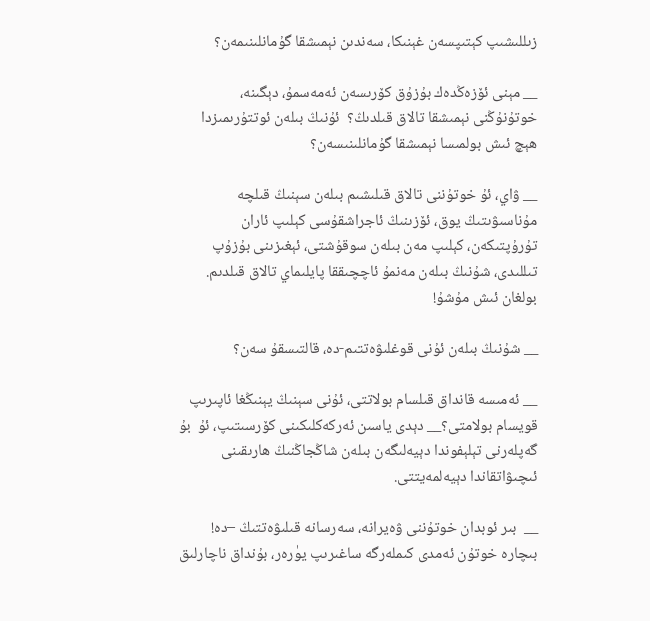زىللىشىپ كېتىپسەن غېنىكا، سەندىن نېمىشقا گۇمانلىنىمەن؟

__ مېنى ئۆزەڭدەك بۇزۇق كۆرىسەن ئەمەسمۇ، دېگىنە، خوتۇنۇڭنى نېمىشقا تالاق قىلدىڭ؟  ئۇنىڭ بىلەن ئوتتۇرىمىزدا  ھېچ ئىش بولمىسا نېمىشقا گۇمانلىنىسەن؟

__ ۋاي، ئۇ خوتۇننى تالاق قىلىشىم بىلەن سېنىڭ قىلچە مۇناسىۋىتىڭ يوق، ئۆزىنىڭ ئاجراشقۇسى كېلىپ ئاران تۇرۇپتىكەن، كېلىپ مەن بىلەن سوقۇشتى، ئېغىزىنى بۇزۇپ تىللىدى، شۇنىڭ بىلەن مەنمۇ ئاچچىققا پايلىماي تالاق قىلدىم. بولغان ئىش مۇشۇ!

__ شۇنىڭ بىلەن ئۇنى قوغلىۋەتتىم-دە، قالتىسقۇ سەن؟

__ ئەمىسە قانداق قىلسام بولاتتى، ئۇنى سېنىڭ يېنىڭغا ئاپىرىپ قويسام بولامتى؟__ دېدى ياسىن ئەركەكلىكىنى كۆرسىتىپ، ئۇ  بۇ گەپلەرنى تېلېفوندا دېيەلىگەن بىلەن شاڭجاڭنىڭ ھارىقىنى ئىچىۋاتقاندا دېيەلمەيتتى.

__  بىر ئوبدان خوتۇننى ۋەيرانە، سەرسانە قىلىۋەتتىڭ –دە!  بىچارە خوتۇن ئەمدى كىملەرگە ساغىرىپ يۈرەر، بۇنداق ناچارلىق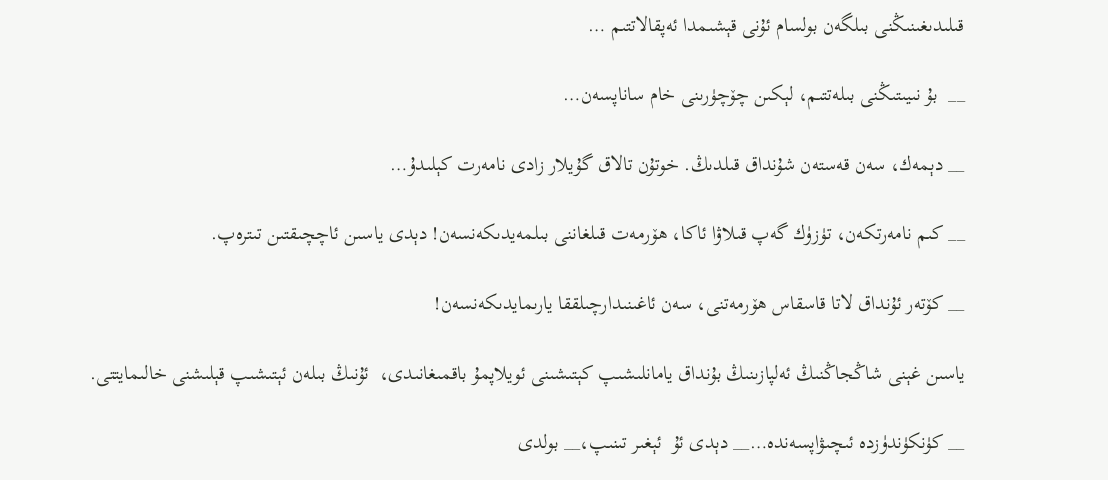قىلىدىغىنىڭنى بىلگەن بولسام ئۇنى قېشىمدا ئەپقالاتتىم …

__  بۇ نىيىتىڭنى بىلەتتىم، لېكىن چۆچۈرىنى خام ساناپسەن…

__ دېمەك، سەن قەستەن شۇنداق قىلدىڭ. خوتۇن تالاق گۇيلار زادى نامەرت كېلىدۇ…

__ كىم نامەرتكەن، تۈزۈك گەپ قىلاۋا ئاكا، ھۆرمەت قىلغاننى بىلمەيدىكەنسەن! دېدى ياسىن ئاچچىقتىن تىترەپ.

__ كۆتەر ئۇنداق لاتا قاسقاس ھۆرمەتنى، سەن ئاغىنىدارچىلققا يارىمايدىكەنسەن!

ياسىن غېنى شاڭجاڭنىڭ ئەلپازىنىڭ بۇنداق يامانلىشىپ كېتىشىنى ئويلاپمۇ باقمىغانىدى،  ئۇنىڭ بىلەن ئېتىشىپ قېلىشنى خالىمايتتى.

__ كۈنكۈندۈزدە ئىچىۋاپسەندە…__ دېدى ئۇ  ئېغىر تىنىپ،__ بولدى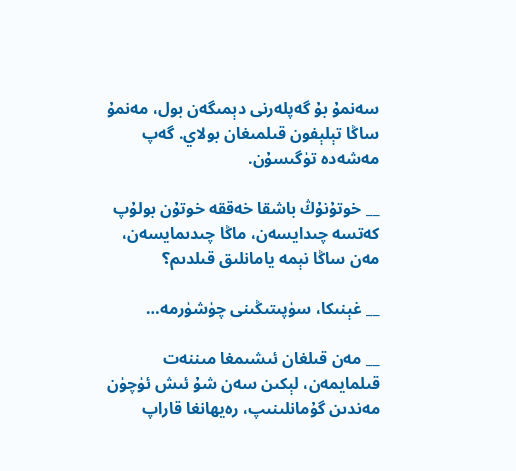سەنمۇ بۇ گەپلەرنى دېمىگەن بول، مەنمۇ ساڭا تېلېفون قىلمىغان بولاي. گەپ مەشەدە تۈگىسۇن.

__ خوتۇنۇڭ باشقا خەققە خوتۇن بولۇپ كەتسە چىدايسەن، ماڭا چىدىمايسەن، مەن ساڭا نېمە يامانلىق قىلدىم؟

__ غېنىكا، سۈپىتىڭىنى چۈشۈرمە…

__ مەن قىلغان ئىشىمغا مىننەت قىلمايمەن، لېكىن سەن شۇ ئىش ئۈچۈن مەندىن گۇمانلىنىپ، رەيھانغا قاراپ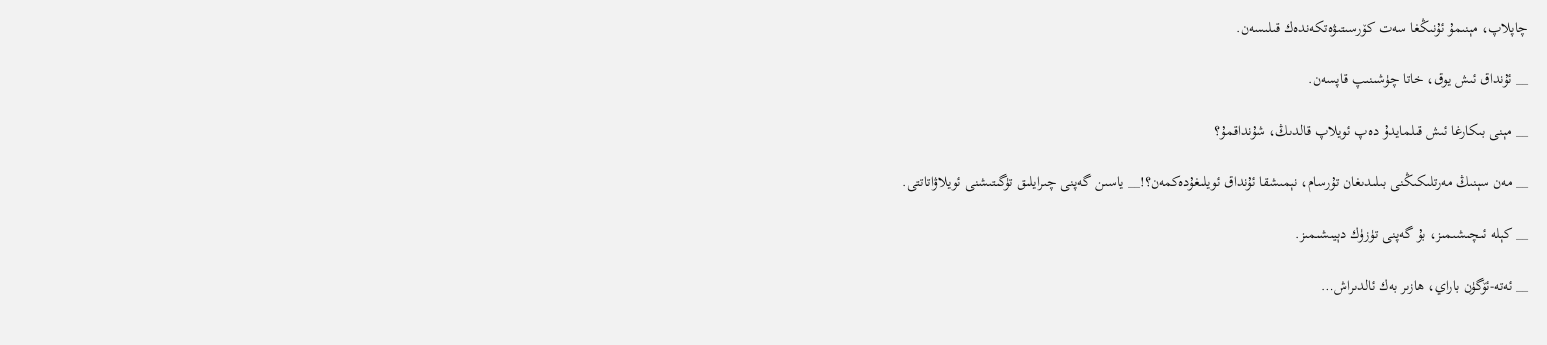چاپلاپ، مېنىمۇ ئۇنىڭغا سەت كۆرسىتىۋەتكەندەك قىلىسەن.

__ ئۇنداق ئىش يوق، خاتا چۈشىنىپ قاپسەن.

__ مېنى بىكارغا ئىش قىلمايدۇ دەپ ئويلاپ قالدىڭ، شۇنداقمۇ؟

__ مەن سېنىڭ مەرتلىكىڭنى بىلىدىغان تۇرسام، نېمىشقا ئۇنداق ئويلىغۇدەكمەن؟!__ ياسىن گەپنى چىرايلىق تۈگىتىشنى ئويلاۋاتاتتى.

__ كېلە ئىچىشىمىز، بۇ گەپنى تۈزۈك دېيىشىمىز.

__ ئەتە-ئۆگۈن باراي، ھازىر بەك ئالدىراش…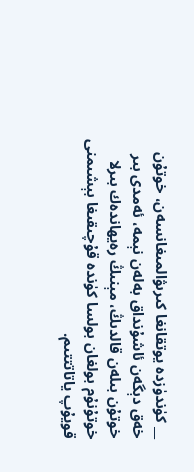__ كۈندۈزدە يوتقانغا كىرىۋالمىغانسەن، خوتۇن خەق دېگەن ئاشۇنداق بەلەن نېمە، ئەمدى بىر خوتۇن بىلەن قالدىڭ، مېنىڭ رەيھاندەك بىرلا خوتۇنۇم بولغان بولسا كۈندە قۇچىقىغا بېشىمنى قويۇپ ياتاتتتىم.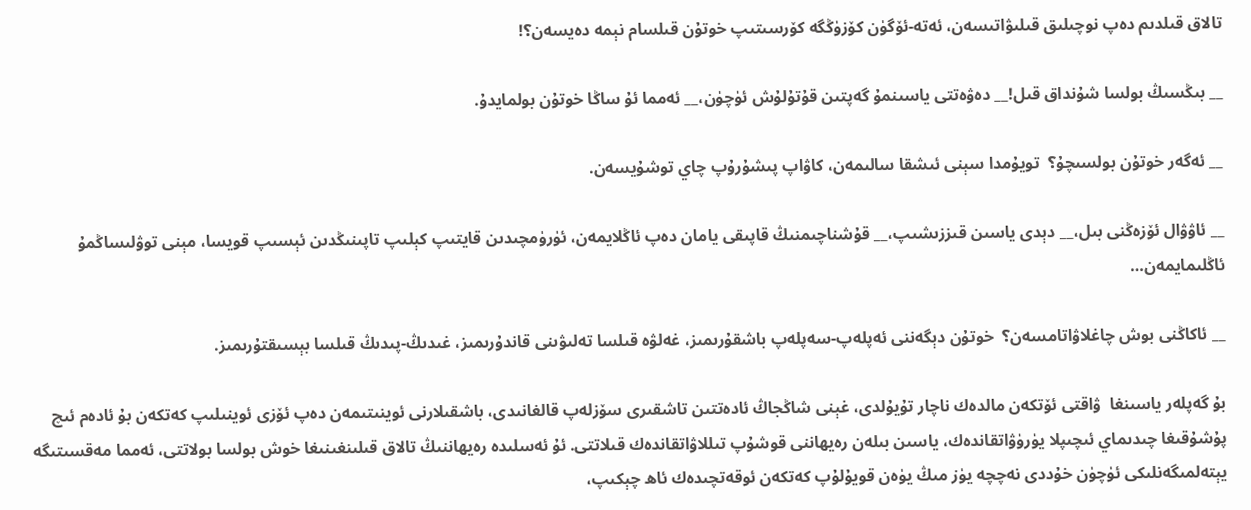تالاق قىلدىم دەپ نوچىلىق قىلىۋاتىسەن، ئەتە-ئۆگۈن كۆزۈڭگە كۆرسىتىپ خوتۇن قىلسام نېمە دەيسەن؟!

__ بىڭسىڭ بولسا شۇنداق قىل!__ دەۋەتتى ياسىنمۇ گەپتىن قۇتۇلۇش ئۈچۈن،__ ئەمما ئۇ ساڭا خوتۇن بولمايدۇ.

__ ئەگەر خوتۇن بولسىچۇ؟  تويۇمدا سېنى ئىشقا سالىمەن، كاۋاپ پىشۇرۇپ چاي توشۇيسەن.

__ ئاۋۋال ئۆزەڭنى بىل،__ دېدى ياسىن قىززىشىپ،__ قۇشناچىمنىڭ قاپىقى يامان دەپ ئاڭلايمەن، ئۈرۈمچىدىن قايتىپ كېلىپ تاپىنىڭدىن ئېسىپ قويسا، مېنى توۋلىساڭمۇ ئاڭلىمايمەن…

__ ئاكاڭنى بوش چاغلاۋاتامسەن؟  خوتۇن دېگەننى ئەپلەپ-سەپلەپ باشقۇرىمىز، غەلۋە قىلسا تەلىۋىنى قاندۇرىمىز، غىدىڭ-پىدىڭ قىلسا بېسىقتۇرىمىز.

بۇ گەپلەر ياسىنغا  ۋاقتى ئۆتكەن مالدەك ناچار تۇيۇلدى، غېنى شاڭجاڭ ئادەتتىن تاشقىرى سۆزلەپ قالغانىدى، باشقىلارنى ئوينىتىمەن دەپ ئۆزى ئوينىلىپ كەتكەن بۇ ئادەم ئىچ پۇشۇقىغا چىدىماي ئىچىپلا يۈرۈۋاتقاندەك، ياسىن بىلەن رەيھاننى قوشۇپ تىللاۋاتقاندەك قىلاتتى. ئۇ ئەسلىدە رەيھاننىڭ تالاق قىلىنغىنىغا خوش بولسا بولاتتى، ئەمما مەقسىتىگە يېتەلمىگەنلىكى ئۈچۈن خۇددى نەچچە يۈز مىڭ يۈەن قويۇلۇپ كەتكەن ئوقەتچىدەك ئاھ چېكىپ،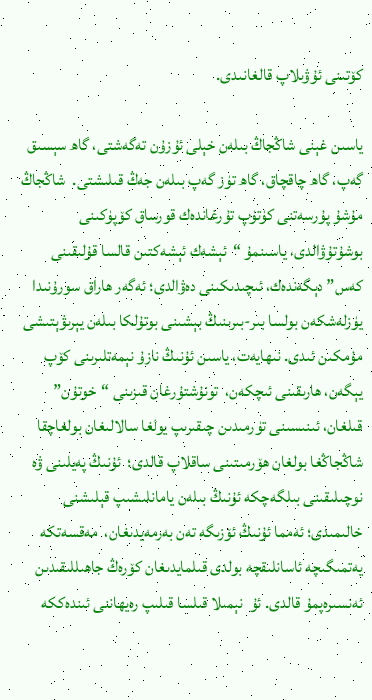كۆتىنى ئۇۋىلاپ قالغانىدى.

ياسىن غېنى شاڭجاڭ بىلەن خېلى ئۇزۇن تەگەشتى، گاھ سېسىق گەپ، گاھ چاقچاق، گاھ تۈز گەپ بىلەن جەڭ قىلىشتى.  شاڭجاڭ مۇشۇ پۇرسەتنى كۈتۈپ تۇرغاندەك قورساق كۆپۈكىنى بوشۇتۇۋالدى، ياسىنمۇ “ئېشەك ئېشەكتىن قالسا قۇلىقىنى كەس” دېگەندەك، ئىچىدىكىنى دەۋالدى؛ ئەگەر ھاراق سورۇنىدا يۈزلەشكەن بولسا بىر-بىرىنىڭ بېشىنى بوتۇلكا بىلەن يېرىۋېتىشى مۇمكىن ئىدى. نىھايەت، ياسىن ئۇنىڭ نازۇ نېمەتلىرىنى كۆپ يېگەن، ھارىقىنى ئىچكەن،  تونۇشتۇرغان قىزىنى “خوتۇن” قىلغان، ئىنىسىنى تۈرمىدىن چىقىرىپ يولغا سالالىغان بولغاچقا شاڭجاڭغا بولغان ھۆرمىتىنى ساقلاپ قالدى؛  ئۇنىڭ پەيلىنى ۋە نوچىلىقىنى بىلگەچكە ئۇنىڭ بىلەن يامانلىشىپ قېلىشنى خالىمىدى؛ ئەمما ئۇنىڭ ئۆزىگە تەن بەرمەيدىغان،  مەقسەتكە يەتمىگىچە ئاسانلىقچە بولدى قىلمايدىغان كۆرەڭ جاھىللىقىدىن ئەنسىرەپمۇ قالدى. ئۇ  نېمىلا قىلسا قىلىپ رەيھاننى ئىندەككە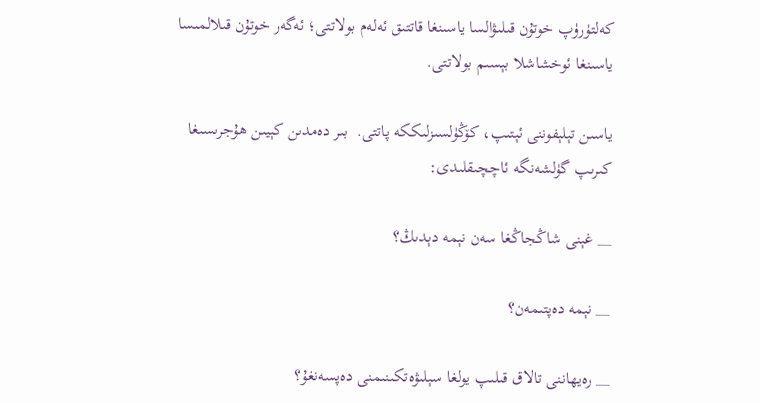كەلتۈرۈپ خوتۇن قىلىۋالسا ياسىنغا قاتتىق ئەلەم بولاتتى؛ ئەگەر خوتۇن قىلالمىسا ياسىنغا ئوخشاشلا بېسىم بولاتتى.

ياسىن تېلېفوننى ئېتىپ، كۆڭۈلسىزلىككە پاتتى.  بىر دەمدىن كېيىن ھۇجرىسىغا كىرىپ گۈلشەنگە ئاچچىقلىدى:

__ غېنى شاڭجاڭغا سەن نېمە دېدىڭ؟

__ نېمە دەپتىمەن؟

__ رەيھاننى تالاق قىلىپ يولغا سېلىۋەتكىنىمنى دەپسەنغۇ؟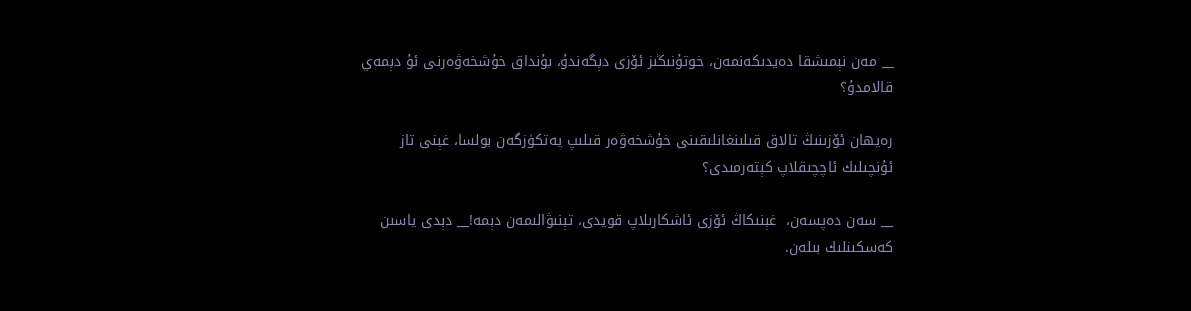__ مەن نېمىشقا دەيدىكەنمەن، خوتۇنىڭىز ئۆزى دېگەندۇ، بۇنداق خۇشخەۋەرنى ئۇ دېمەي قالامدۇ؟

رەيھان ئۆزىنىڭ تالاق قىلىنغانلىقىنى خۇشخەۋەر قىلىپ يەتكۈزگەن بولسا، غېنى تاز ئۇنچىلىك ئاچچىقلاپ كېتەرمىدى؟

__ سەن دەپسەن،  غېنىكاڭ ئۆزى ئاشكارىلاپ قويدى، تېنىۋالىمەن دېمە!__ دېدى ياسىن كەسكىنلىك بىلەن.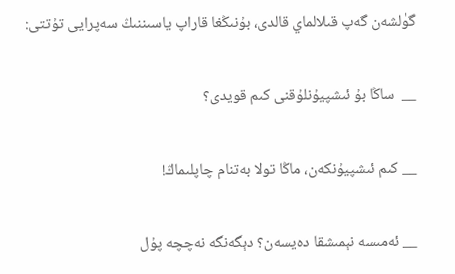گۈلشەن گەپ قىلالماي قالدى، بۇنىڭغا قاراپ ياسىننىڭ سەپرايى تۇتتى:

__  ساڭا بۇ ئىشپيۇنلۇقنى كىم قويدى؟

__ كىم ئىشپيۇنكەن، ماڭا تولا بەتنام چاپلىماڭ!

__ ئەمىسە نېمىشقا دەيسەن؟ دېگەنگە نەچچە پۇل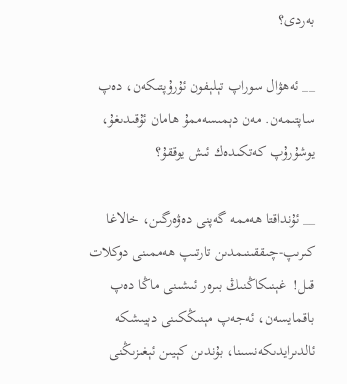بەردى؟

__ ئەھۋال سوراپ تېلېفون ئۇرۇپتىكەن، دەپ ساپتىمەن. مەن دېمىسەممۇ ھامان ئۇقىدىغۇ، يوشۇرۇپ كەتكىدەك ئىش يوققۇ؟

__ ئۇنداقتا ھەممە گەپنى دەۋەرگىن، خالاغا كىرىپ-چىققىنىمدىن تارتىپ ھەممىنى دوكلات قىل!  غېنىكاڭنىڭ بىرەر ئىشىنى ماڭا دەپ باقمايسەن، ئەجەپ مېنىڭكىنى دېيىشكە ئالدىرايدىكەنسىنا، بۇندىن كېيىن ئېغىزىڭنى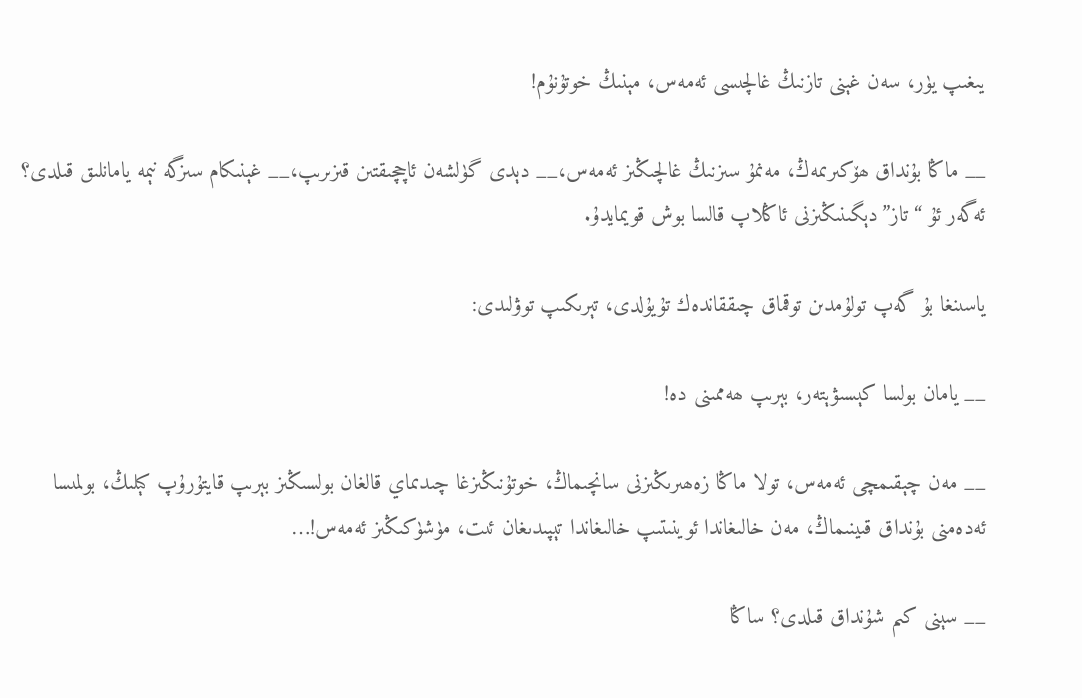يىغىپ يۈر، سەن غېنى تازنىڭ غالچىسى ئەمەس، مېنىڭ خوتۇنۇم!

__ ماڭا بۇنداق ھۆكىرىمەڭ، مەنمۇ سىزنىڭ غالچىڭىز ئەمەس،__ دېدى گۈلشەن ئاچچىقتىن قىزىرىپ،__ غېنىكام سىزگە نېمە يامانلىق قىلدى؟ ئەگەر ئۇ “تاز”دېگىنىڭىزنى ئاڭلاپ قالسا بوش قويمايدۇ.

ياسىنغا بۇ گەپ تولۇمدىن توقماق چىققاندەك تۇيۇلدى، تېرىكىپ توۋلىدى:

__ يامان بولسا كېسىۋېتەر، بېرىپ ھەممىنى دە!

__ مەن چېقىمچى ئەمەس، تولا ماڭا زەھىرىڭىزنى سانچىماڭ، خوتۇنىڭىزغا چىدىماي قالغان بولسىڭىز بېرىپ قايتۇرۇپ كېلىڭ، بولمىسا ئەدەمنى بۇنداق قىينىماڭ، مەن خالىغاندا ئوينىتىپ خالىغاندا تېپىدىغان ئىت، مۈشۈكىڭىز ئەمەس!…

__ سېنى كىم شۇنداق قىلدى؟ ساڭا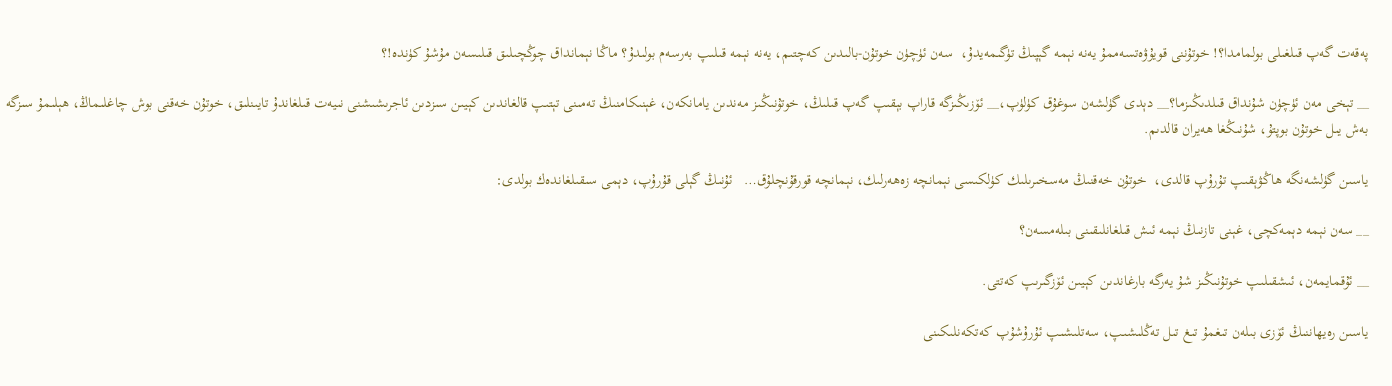پەقەت گەپ قىلغىلى بولمامدا؟! خوتۇننى قويۇۋەتسەممۇ يەنە نېمە گېپىڭ تۈگىمەيدۇ،  سەن ئۈچۈن خوتۇن-بالىدىن كەچتىم، يەنە نېمە قىلىپ بەرسەم بولىدۇ؟ ماڭا نېمانداق چوڭچىلىق قىلىسەن مۇشۇ كۈندە!؟

__ تېخى مەن ئۈچۈن شۇنداق قىلدىڭىزما؟__ دېدى گۈلشەن سوغۇق كۈلۈپ،__ ئۆزىڭىزگە قاراپ بېقىپ گەپ قىلىڭ، خوتۇنىڭىز مەندىن يامانكەن، غېنىكامنىڭ تەمىنى تېتىپ قالغاندىن كېيىن سىزدىن ئاجرىشىشنى نىيەت قىلغاندۇ تايىنلىق، خوتۇن خەقنى بوش چاغلىماڭ، ھېلىمۇ سىزگە بەش يىل خوتۇن بوپتۇ، شۇنىڭغا ھەيران قالدىم.

ياسىن گۈلشەنگە ھاڭۋېقىپ تۇرۇپ قالدى،  خوتۇن خەقنىڭ مەسخىرىلىك كۈلكىسى نېمانچە زەھەرلىك، نېمانچە قورقۇنچلۇق…   ئۇنىڭ گېلى قۇرۇپ، دېمى سىقىلغاندەك بولدى:

__ سەن نېمە دېمەكچى، غېنى تازنىڭ نېمە ئىش قىلغانلىقىنى بىلەمسەن؟

__ ئۇقمايمەن، ئىشقىلىپ خوتۇنىڭىز شۇ يەرگە بارغاندىن كېيىن ئۆزگىرىپ كەتتى.

ياسىن رەيھاننىڭ ئۆزى بىلەن تىغمۇ تىغ تىل تەڭلىشىپ، سەتلىشىپ ئۇرۇشۇپ كەتكەنلىكىنى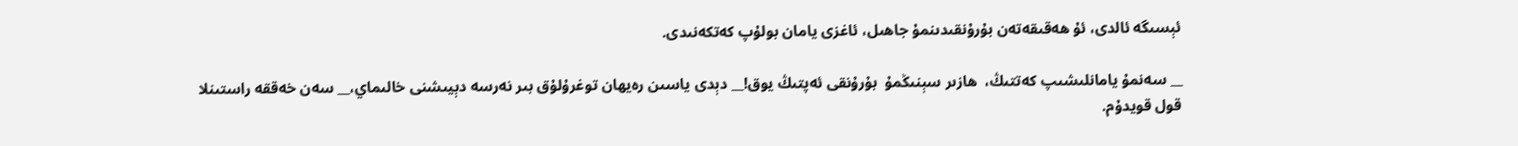ئېسىگە ئالدى، ئۇ ھەقىقەتەن بۇرۇنقىدىنمۇ جاھىل، ئاغزى يامان بولۇپ كەتكەنىدى.

__ سەنمۇ يامانلىشىپ كەتتىڭ،  ھازىر سېنىڭمۇ  بۇرۇنقى ئەپتىڭ يوق!__ دېدى ياسىن رەيھان توغرۇلۇق بىر نەرسە دېيىشنى خالىماي،__ سەن خەققە راستىنلا قول قويدۇم.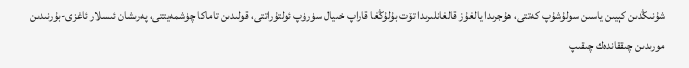شۇنىڭدىن كېيىن ياسىن سولۇشۇپ كەتتى، ھۇجرىدا يالغۇز قالغانلىرىدا تۆت بۇلۇڭغا قاراپ خىيال سۈرۈپ ئولتۇراتتى، قولىدىن تاماكا چۈشمەيتتى، پەرىشان ئىسلار ئاغزى-بۇرنىدىن مورىدىن چىققاندەك چىقىپ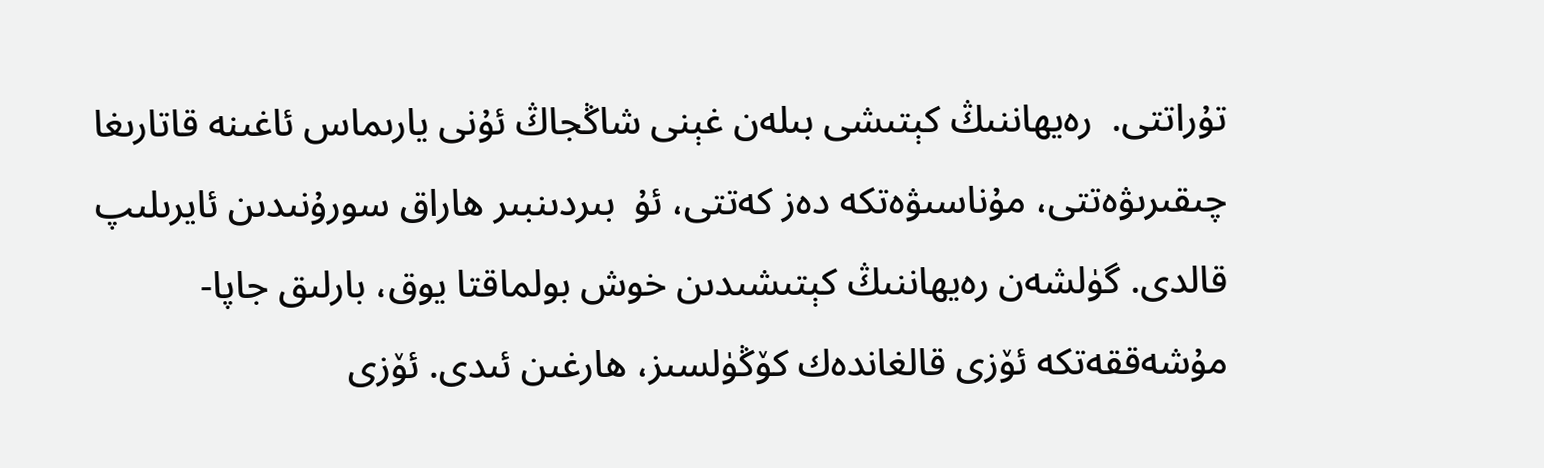تۇراتتى.  رەيھاننىڭ كېتىشى بىلەن غېنى شاڭجاڭ ئۇنى يارىماس ئاغىنە قاتارىغا چىقىرىۋەتتى، مۇناسىۋەتكە دەز كەتتى، ئۇ  بىردىنبىر ھاراق سورۇنىدىن ئايرىلىپ قالدى. گۈلشەن رەيھاننىڭ كېتىشىدىن خوش بولماقتا يوق، بارلىق جاپا-مۇشەققەتكە ئۆزى قالغاندەك كۆڭۈلسىز، ھارغىن ئىدى. ئۆزى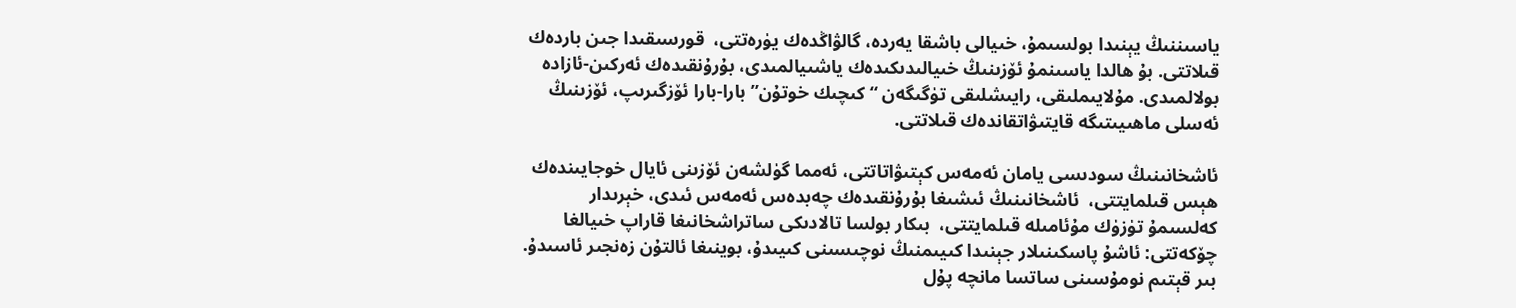ياسىننىڭ يېنىدا بولسىمۇ، خىيالى باشقا يەردە، گالۋاڭدەك يۈرەتتى،  قورسىقىدا جىن باردەك قىلاتتى. بۇ ھالدا ياسىنمۇ ئۆزىنىڭ خىيالىدىكىدەك ياشىيالمىدى، بۇرۇنقىدەك ئەركىن-ئازادە بولالمىدى. مۇلايىملىقى، رايىشلىقى تۈگىگەن “كىچىك خوتۇن” بارا-بارا ئۆزگىرىپ، ئۆزىنىڭ ئەسلى ماھىيىتىگە قايتىۋاتقاندەك قىلاتتى.

ئاشخانىنىڭ سودىسى يامان ئەمەس كېتىۋاتاتتى، ئەمما گۈلشەن ئۆزىنى ئايال خوجايىندەك ھېس قىلمايتتى،  ئاشخانىنىڭ ئىشىغا بۇرۇنقىدەك چەبدەس ئەمەس ئىدى، خېرىدار كەلسىمۇ تۈزۈك مۇئامىلە قىلمايتتى،  بىكار بولسا تالادىكى ساتراشخانىغا قاراپ خىيالغا چۆكەتتى: ئاشۇ پاسكىنىلار جېنىدا كىيىمنىڭ نوچىسىنى كىيىدۇ، بوينىغا ئالتۇن زەنجىر ئاسىدۇ. بىر قېتىم نومۇسىنى ساتسا مانچە پۇل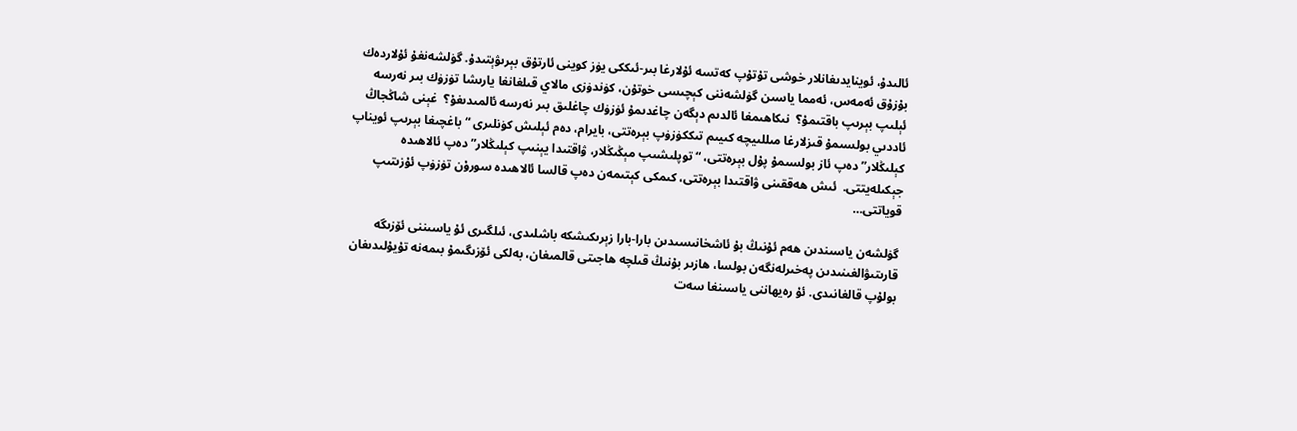ئالىدۇ، ئوينايدىغانلار خوشى تۇتۇپ كەتسە ئۇلارغا بىر-ئىككى يۈز كوينى ئارتۇق بېرىۋېتىدۇ. گۈلشەنغۇ ئۇلاردەك بۇزۇق ئەمەس، ئەمما ياسىن گۈلشەننى كېچىسى خوتۇن، كۈندۈزى مالاي قىلغانغا يارىشا تۈزۈك بىر نەرسە ئېلىپ بېرىپ باقتىمۇ؟  نىكاھىمغا ئالدىم دېگەن چاغدىمۇ ئۈزۈك چاغلىق بىر نەرسە ئالمىدىغۇ؟  غېنى شاڭجاڭ ئاددىي بولسىمۇ قىزلارغا مىللىيچە كىيىم تىككۈزۈپ بېرەتتى، بايرام، دەم ئېلىش كۈنلىرى “ باغچىغا بېرىپ ئويناپ كېلىڭلار” دەپ ئاز بولسىمۇ پۇل بېرەتتى، “توپلىشىپ مېڭىڭلار، ۋاقتىدا يېنىپ كېلىڭلار” دەپ ئالاھىدە جېكىلەيتتى.  ئىش ھەققىنى ۋاقتىدا بېرەتتى، كىمكى كېتىمەن دەپ قالسا ئالاھىدە سورۇن تۈزۈپ ئۇزىتىپ قوياتتى…

گۈلشەن ياسىندىن ھەم ئۇنىڭ بۇ ئاشخانىسىدىن بارا-بارا زېرىكىشكە باشلىدى، ئىلگىرى ئۇ ياسىننى ئۆزىگە قارىتىۋالغىنىدىن پەخىرلەنگەن بولسا، ھازىر بۇنىڭ قىلچە ھاجىتى قالمىغان، بەلكى ئۆزىگىمۇ بىمەنە تۇيۇلىدىغان بولۇپ قالغانىدى. ئۇ رەيھاننى ياسىنغا سەت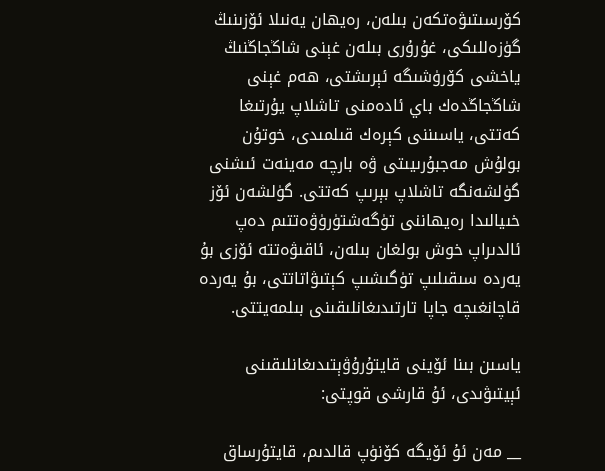كۆرسىتىۋەتكەن بىلەن، رەيھان يەنىلا ئۆزىنىڭ گۈزەللىكى، غۇرۇرى بىلەن غېنى شاڭجاڭنىڭ ياخشى كۆرۈشىگە ئېرىشتى، ھەم غېنى شاڭجاڭدەك باي ئادەمنى تاشلاپ يۇرتىغا كەتتى، ياسىننى كېرەك قىلمىدى، خوتۇن بولۇش مەجبۇرىيىتى ۋە بارچە مەينەت ئىشنى گۈلشەنگە تاشلاپ بېرىپ كەتتى. گۈلشەن ئۆز خىيالىدا رەيھاننى تۈگەشتۈرۈۋەتتىم دەپ ئالدىراپ خوش بولغان بىلەن، ئاقىۋەتتە ئۆزى بۇ يەردە سىقىلىپ تۈگىشىپ كېتىۋاتاتتى، بۇ يەردە قاچانغىچە جاپا تارتىدىغانلىقىنى بىلمەيتتى.

ياسىن بىنا ئۆينى قايتۇرۇۋېتىدىغانلىقىنى ئېيتىۋىدى، ئۇ قارشى قوپتى:

__ مەن ئۇ ئۆيگە كۆنۈپ قالدىم، قايتۇرساق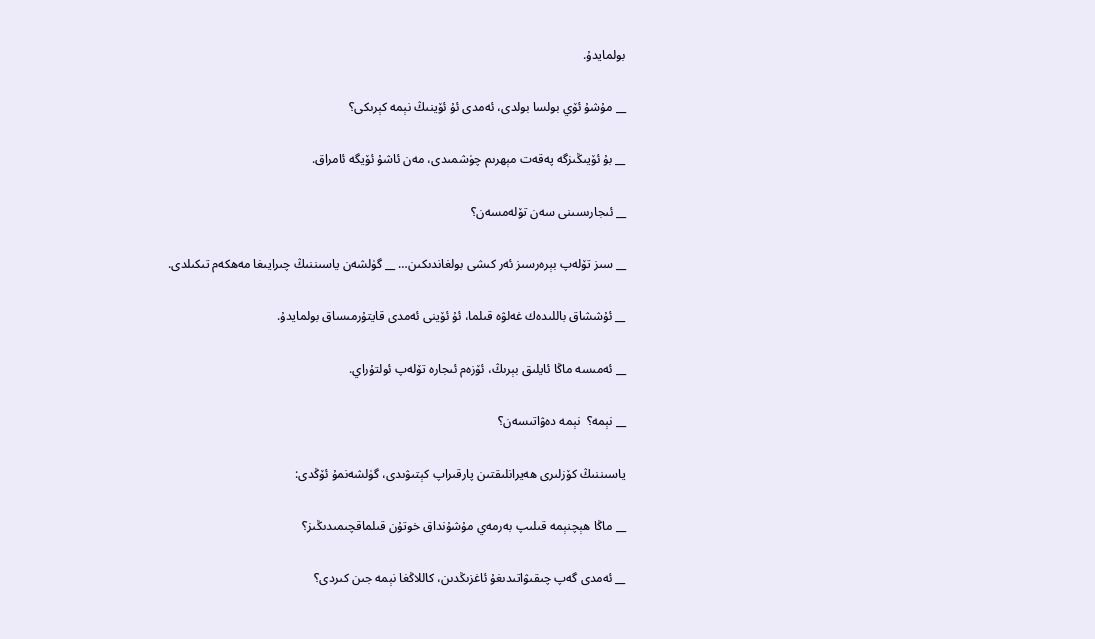بولمايدۇ.

__ مۇشۇ ئۆي بولسا بولدى، ئەمدى ئۇ ئۆينىڭ نېمە كېرىكى؟

__ بۇ ئۆيىڭىزگە پەقەت مېھرىم چۈشمىدى، مەن ئاشۇ ئۆيگە ئامراق.

__ ئىجارىسىنى سەن تۆلەمسەن؟

__ سىز تۆلەپ بېرەرسىز ئەر كىشى بولغاندىكىن… __ گۈلشەن ياسىننىڭ چىرايىغا مەھكەم تىكىلدى.

__ ئۇششاق باللىدەك غەلۋە قىلما، ئۇ ئۆينى ئەمدى قايتۇرمىساق بولمايدۇ.

__ ئەمىسە ماڭا ئايلىق بېرىڭ، ئۆزەم ئىجارە تۆلەپ ئولتۇراي.

__ نېمە؟  نېمە دەۋاتىسەن؟

ياسىننىڭ كۆزلىرى ھەيرانلىقتىن پارقىراپ كېتىۋىدى، گۈلشەنمۇ ئۆڭدى:

__ ماڭا ھېچنېمە قىلىپ بەرمەي مۇشۇنداق خوتۇن قىلماقچىمىدىڭىز؟

__ ئەمدى گەپ چىقىۋاتىدىغۇ ئاغزىڭدىن، كاللاڭغا نېمە جىن كىردى؟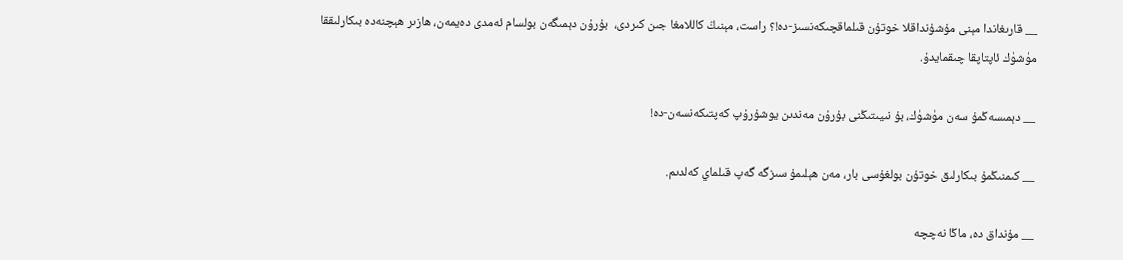__ قارىغاندا مېنى مۇشۇنداقلا خوتۇن قىلماقچىكەنسىز-دە!؟ راست، مېنىڭ كاللامغا جىن كىردى،  بۇرۇن دېمىگەن بولسام ئەمدى دەيمەن، ھازىر ھېچنەدە بىكارلىققا مۈشۈك ئاپتاپقا چىقمايدۇ.

__ دېمىسەڭمۇ سەن مۈشۈك، بۇ نىيىتىڭنى بۇرۇن مەندىن يوشۇرۇپ كەپتىكەنسەن-دە!

__ كىمنىڭمۇ بىكارلىق خوتۇن بولغۇسى بار، مەن ھېلىمۇ سىزگە گەپ قىلماي كەلدىم.

__ مۇنداق دە، ماڭا نەچچە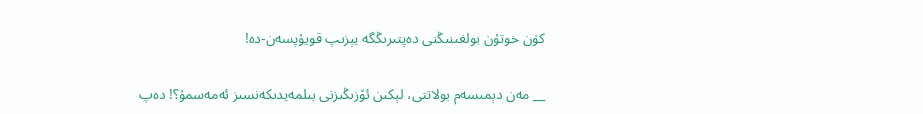كۈن خوتۇن بولغىنىڭنى دەپتىرىڭگە يېزىپ قويۇپسەن-دە!

__ مەن دېمىسەم بولاتتى، لېكىن ئۆزىڭىزنى بىلمەيدىكەنسىز ئەمەسمۇ؟! دەپ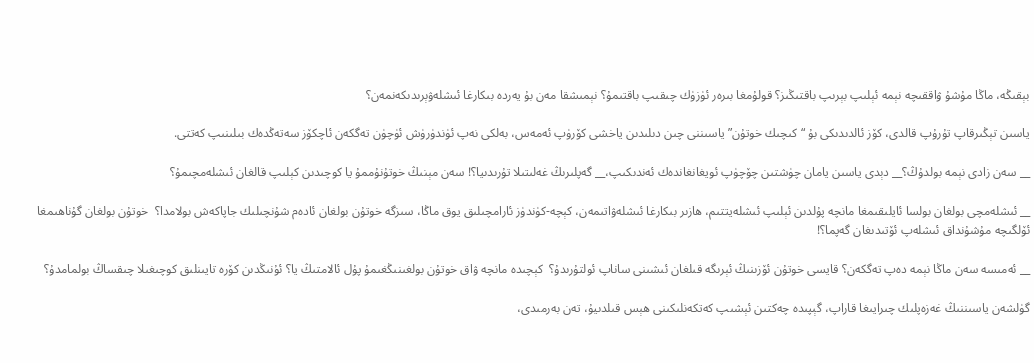بېقىڭە، ماڭا مۇشۇ ۋاققىچە نېمە ئېلىپ بېرىپ باقتىڭىز؟ قولۇمغا بىرەر ئۈزۈك چىقىپ باقتىمۇ؟ نېمىشقا مەن بۇ يەردە بىكارغا ئىشلەۋېرىدىكەنمەن؟

ياسىن تېڭىرقاپ تۇرۇپ قالدى، كۆز ئالدىدىكى بۇ “كىچىك خوتۇن” ياسىننى چىن دىلىدىن ياخشى كۆرۈپ ئەمەس، بەلكى نەپ ئۈندۈرۈش ئۈچۈن تەگكەن ئاچكۆز سەتەڭدەك بىلىنىپ كەتتى.

__ سەن زادى نېمە بولدۇڭ؟__ دېدى ياسىن يامان چۈشتىن چۆچۈپ ئويغانغاندەك ئەندىكىپ،__ گەپلىرىڭ غەلىتىلا تۇرىدىيا؟! سەن مېنىڭ خوتۇنۇممۇ يا كوچىدىن كېلىپ قالغان ئىشلەمچىمۇ؟

__ ئىشلەمچى بولغان بولسا ئايلىقىمغا مانچە پۇلدىن ئېلىپ ئىشلەيتتىم، ھازىر بىكارغا ئىشلەۋاتىمەن، كېچە-كۈندۈز ئارامچىلىق يوق ماڭا، سىزگە خوتۇن بولغان ئادەم شۇنچىلىك جاپاكەش بولامدا؟  خوتۇن بولغان گۇناھىمغا  ئۆلگىچە مۇشۇنداق ئىشلەپ ئۆتىدىغان گەپما؟!

__ ئەمىسە سەن ماڭا نېمە دەپ تەگكەن؟ قايسى خوتۇن ئۆزىنىڭ ئېرىگە قىلغان ئىشىنى ساناپ ئولتۇرىدۇ؟  كېچىدە مانچە ۋاق خوتۇن بولغىنىڭغىمۇ پۇل ئالامتىڭ يا؟ ئۇنىڭدىن كۆرە تايىنلىق كوچىغىلا چىقساڭ بولمامدۇ؟

گۈلشەن ياسىننىڭ غەزەپلىك چىرايىغا قاراپ، گېپىدە چەكتىن ئېشىپ كەتكەنلىكىنى ھېس قىلدىيۇ، تەن بەرمىدى،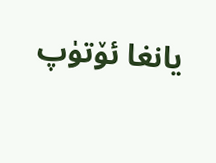يانغا ئۆتۈپ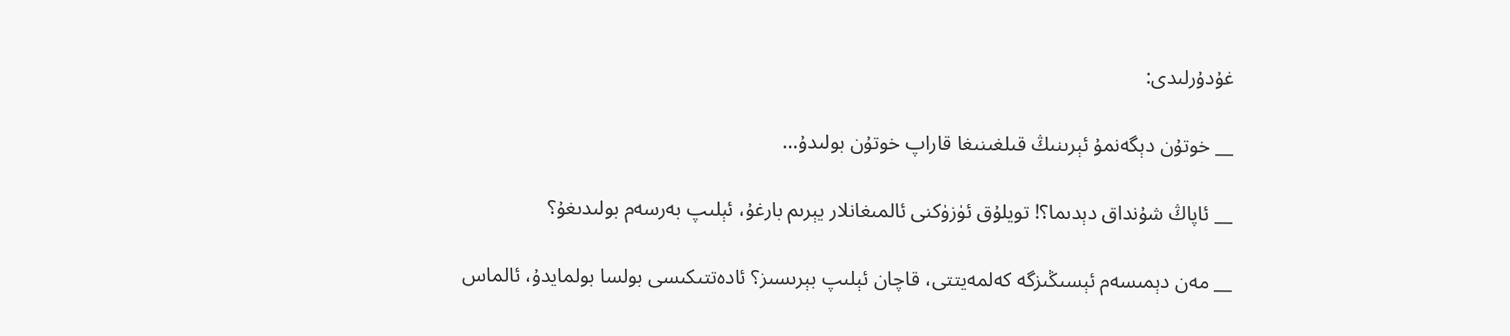غۇدۇرلىدى:

__ خوتۇن دېگەنمۇ ئېرىنىڭ قىلغىنىغا قاراپ خوتۇن بولىدۇ…

__ ئاپاڭ شۇنداق دېدىما؟! تويلۇق ئۈزۈكنى ئالمىغانلار يېرىم بارغۇ، ئېلىپ بەرسەم بولىدىغۇ؟

__ مەن دېمىسەم ئېسىڭىزگە كەلمەيتتى، قاچان ئېلىپ بېرىسىز؟ ئادەتتىكىسى بولسا بولمايدۇ، ئالماس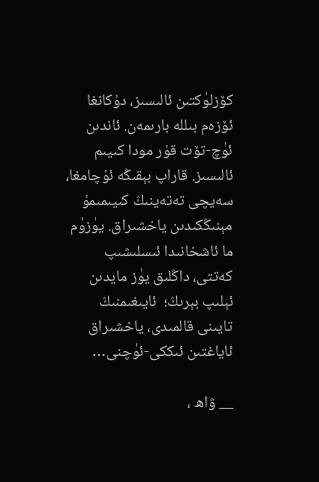كۆزلۈكتىن ئالىسىز، دۇكانغا ئۆزەم بىللە بارىمەن. ئاندىن ئۈچ-تۆت قۇر مودا كىيىم ئالىسىز. قاراپ بېقىڭە ئۇچامغا، سەيچى تەتەينىڭ كىيىمىمۇ مېنىڭكىدىن ياخشىراق. يۈزۈم ما ئاشخانىدا ئىسلىشىپ كەتتى، داڭلىق يۈز مايدىن ئېلىپ بېرىڭ؛  ئايىغىمنىڭ تايىنى قالمىدى، ياخشىراق ئاياغتىن ئىككى-ئۈچنى…

__ ۋاھ ،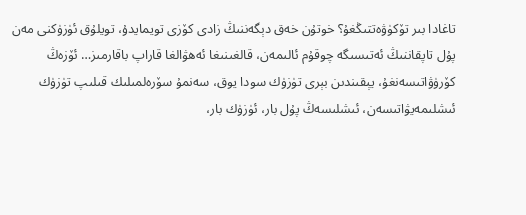تاغادا بىر تۆكۈۋەتتىڭغۇ؟ خوتۇن خەق دېگەننىڭ زادى كۆزى تويمايدۇ، تويلۇق ئۈزۈكنى مەن پۇل تاپقاننىڭ ئەتىسىگە چوقۇم ئالىمەن، قالغىنىغا ئەھۋالغا قاراپ باقارمىز… ئۆزەڭ كۆرۈۋاتىسەنغۇ، يېقىندىن بېرى تۈزۈك سودا يوق، سەنمۇ سۆرەلمىلىك قىلىپ تۈزۈك ئىشلىمەيۋاتىسەن، ئىشلىسەڭ پۇل بار، ئۈزۈك بار،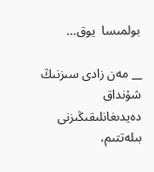بولمىسا  يوق…

__ مەن زادى سىزنىڭ شۇنداق دەيدىغانلىقىڭىزنى بىلەتتىم،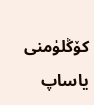كۆڭلۈمنى ياساپ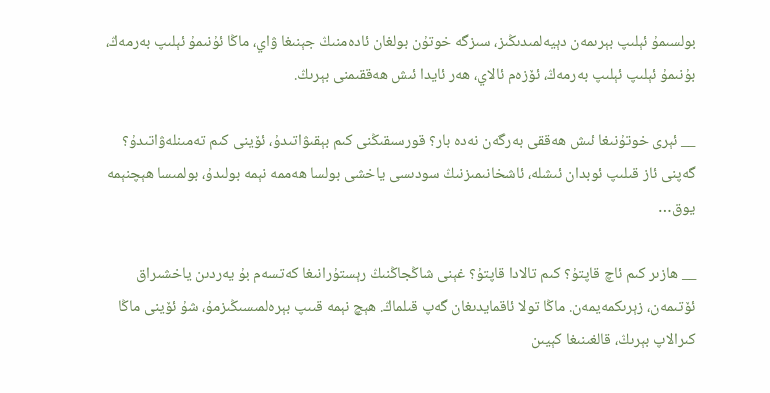بولسىمۇ ئېلىپ بېرىمەن دېيەلمىدىڭىز، سىزگە خوتۇن بولغان ئادەمنىڭ جېنىغا ۋاي، ماڭا ئۇنىمۇ ئېلىپ بەرمەڭ، بۇنىمۇ ئېلىپ ئېلىپ بەرمەڭ، ئۆزەم ئالاي، ھەر ئايدا ئىش ھەققىمنى بېرىڭ.

__ ئېرى خوتۇنىغا ئىش ھەققى بەرگەن نەدە بار؟ قورسىقىڭنى كىم بېقىۋاتىدۇ، ئۆينى كىم تەمىنلەۋاتىدۇ؟ گەپنى ئاز قىلىپ ئوبدان ئىشلە، ئاشخانىمىزنىڭ سودىسى ياخشى بولسا ھەممە نېمە بولىدۇ، بولمىسا ھېچنېمە يوق…

__ ھازىر كىم ئاچ قاپتۇ؟ كىم تالادا قاپتۇ؟ غېنى شاڭجاڭنىڭ رېستۇرانىغا كەتسەم بۇ يەردىن ياخشىراق ئۆتىمەن، زېرىكمەيمەن. ماڭا تولا ئاقمايدىغان گەپ قىلماڭ. ھېچ نېمە قىىپ بېرەلمىسىڭىزمۇ، شۇ ئۆينى ماڭا كىرالاپ بېرىڭ، قالغىنىغا كېيىن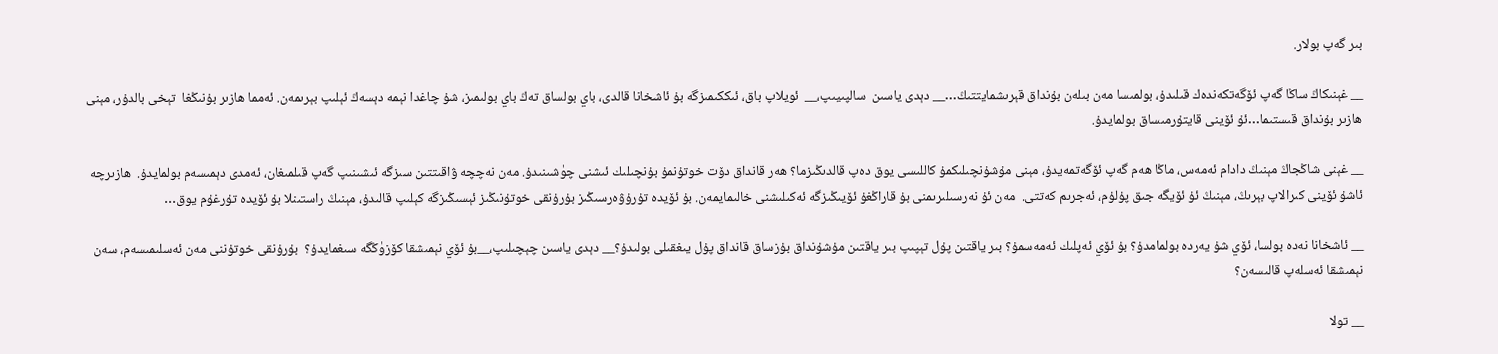بىر گەپ بولار.

__ غېنىكاڭ ساڭا گەپ ئۆگەتكەندەك قىلىدۇ، بولمىسا مەن بىلەن بۇنداق قېرىشمايتتىڭ…__ دېدى ياسىن  سالپىيىپ،__  ئويلاپ باق، ئىككىمىزگە بۇ ئاشخانا قالدى، باي بولساق تەڭ باي بولىمىز، شۇ چاغدا نېمە دېسەڭ ئېلىپ بېرىمەن. ئەمما ھازىر بۇنىڭغا  تېخى بالدۇر، مېنى ھازىر بۇنداق قىستىما…ئۇ ئۆينى قايتۇرمىساق بولمايدۇ.

__ غېنى شاڭجاڭ مېنىڭ دادام ئەمەس، ماڭا ھەم گەپ ئۆگەتمەيدۇ، مېنى مۇشۇنچىلىكمۇ كاللىسى يوق دەپ قالدىڭىزما؟ ھەر قانداق دۆت خوتۇنمۇ بۇنچىلىك ئىشنى چۈشىنىدۇ. مەن نەچچە ۋاقىتتىن سىزگە ئىشىنىپ گەپ قىلمىغان، ئەمدى دېمىسەم بولمايدۇ.  ھازىرچە ئاشۇ ئۆينى كىرالاپ بېرىڭ، مېنىڭ ئۇ ئۆيگە جىق پۇلۇم، ئەجرىم كەتتى.  مەن ئۇ نەرسىلىرىمنى بۇ قاراڭغۇ ئۆيىڭىزگە ئەكىلىشنى خالىمايمەن. بۇ ئۆيدە تۇرۇۋەرسىڭىز بۇرۇنقى خوتۇنىڭىز ئېسىڭىزگە كېلىپ قالىدۇ، مېنىڭ راستىنلا بۇ ئۆيدە تۇرغۇم يوق…

__ ئاشخانا نەدە بولسا، ئۆي شۇ يەردە بولمامدۇ؟ بۇ ئۆي ئەپلىك ئەمەسمۇ؟ بىر ياقتىن پۇل تېپىپ بىر ياقتىن مۇشۇنداق بۇزساق قانداق پۇل يىغقىلى بولىدۇ؟__ دېدى ياسىن چېچىلىپ،__بۇ ئۆي نېمىشقا كۆزۈڭگە سىغمايدۇ؟  بۇرۇنقى خوتۇننى مەن ئەسلىمىسەم، سەن نېمىشقا ئەسلەپ قالىسەن؟

__ تولا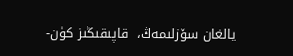يالغان سۆزلىمەڭ،  قاپىقىڭىز كۈن-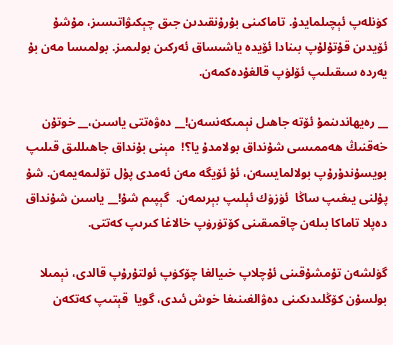كۈنلەپ ئېچىلمايدۇ. تاماكىنى بۇرۇنقىدىن جىق چېكىۋاتىسىز، مۇشۇ ئۆيدىن قۇتۇلۇپ بىنادا ئۆيدە ياشىساق ئەركىن بولىمىز. بولمىسا مەن بۇ يەردە سىقىلىپ ئۆلۈپ قالغۇدەكمەن.

__ رەيھاندىنمۇ ئۆتە جاھىل نېمىكەنسەن!__ دەۋەتتى ياسىن،__ خوتۇن خەقنىڭ ھەممىسى شۇنداق بولامدۇ يا؟!  مېنى بۇنداق جاھىللىق قىلىپ بويسۇندۇرۇپ بولالمايسەن، ئۇ ئۆيگە مەن ئەمدى پۇل تۆلىمەيمەن. شۇ پۇلنى يىغىپ ساڭا  ئۈزۈك ئېلىپ بېرىمەن.  گېپىم شۇ!__ ياسىن شۇنداق دەپلا تاماكا بىلەن چاقمىقىنى كۆتۈرۈپ خالاغا كىرىپ كەتتى.

گۈلشەن تۇمشۇقىنى ئۇچلاپ خىيالغا چۆكۈپ ئولتۇرۇپ قالدى، نېمىلا بولسۇن كۆڭلىدىكىنى دەۋالغىنىغا خوش ئىدى، گويا  قېتىپ كەتكەن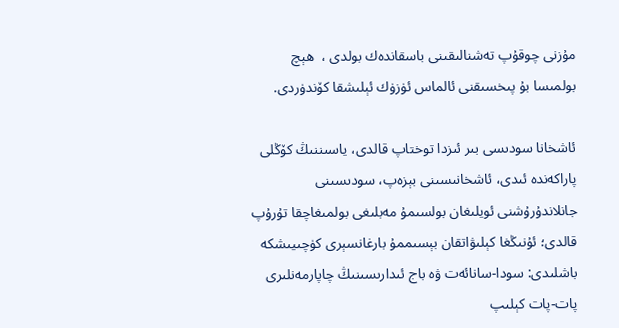مۇزنى چوقۇپ تەشنالىقىنى باسقاندەك بولدى ،  ھېچ بولمىسا بۇ پىخسىقنى ئالماس ئۈزۈك ئېلىشقا كۆندۈردى.

ئاشخانا سودىسى بىر ئىزدا توختاپ قالدى، ياسىننىڭ كۆڭلى پاراكەندە ئىدى، ئاشخانىسىنى بېزەپ، سودىسىنى جانلاندۇرۇشنى ئويلىغان بولسىمۇ مەبلىغى بولمىغاچقا تۇرۇپ قالدى؛ ئۇنىڭغا كېلىۋاتقان بېسىممۇ بارغانسېرى كۈچىيىشكە باشلىدى: سودا-سانائەت ۋە باج ئىدارىسىنىڭ چاپارمەنلىرى پات-پات كېلىپ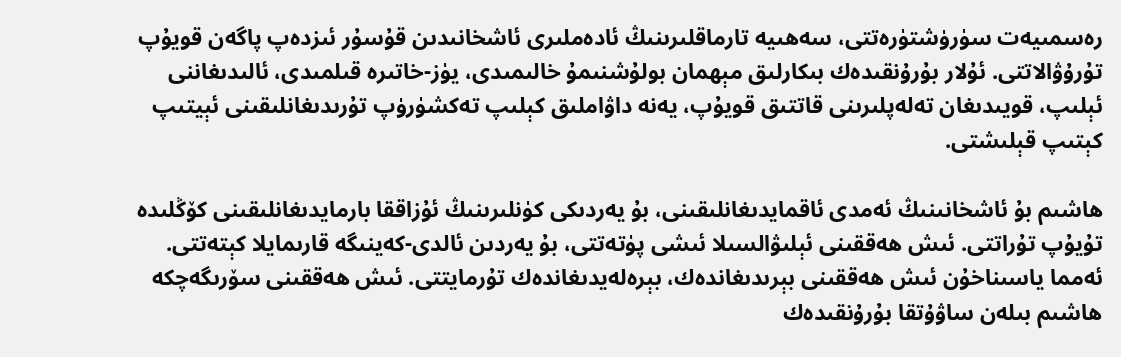رەسمىيەت سۈرۈشتۈرەتتى، سەھىيە تارماقلىرىنىڭ ئادەملىرى ئاشخانىدىن قۇسۇر ئىزدەپ پاگەن قويۇپ تۇرۇۋالاتتى. ئۇلار بۇرۇنقىدەك بىكارلىق مېھمان بولۇشنىمۇ خالىمىدى، يۈز-خاتىرە قىلمىدى، ئالىدىغاننى ئېلىپ، قويىدىغان تەلەپلىرىنى قاتتىق قويۇپ، يەنە داۋاملىق كېلىپ تەكشۈرۈپ تۇرىدىغانلىقىنى ئېيتىپ كېتىپ قېلىشتى.

ھاشىم بۇ ئاشخانىنىڭ ئەمدى ئاقمايدىغانلىقىنى، بۇ يەردىكى كۈنلىرىنىڭ ئۇزاققا بارمايدىغانلىقىنى كۆڭلىدە تۇيۇپ تۇراتتى. ئىش ھەققىنى ئېلىۋالسىلا ئىشى پۈتەتتى، بۇ يەردىن ئالدى-كەينىگە قارىمايلا كېتەتتى. ئەمما ياسىناخۇن ئىش ھەققىنى بېرىدىغاندەك، بېرەلەيدىغاندەك تۇرمايتتى. ئىش ھەققىنى سۆرىگەچكە ھاشىم بىلەن ساۋۇتقا بۇرۇنقىدەك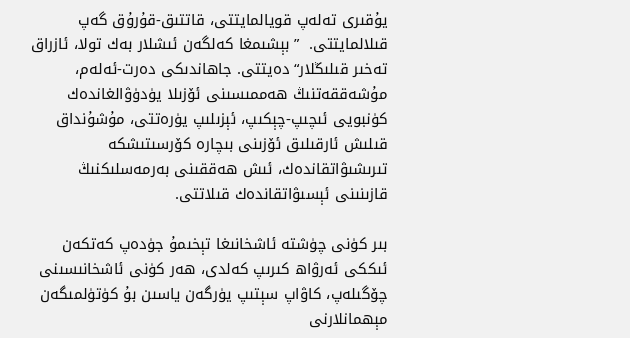يۇقىرى تەلەپ قويالمايتتى، قاتتىق-قۇرۇق گەپ قىلالمايتتى.  ”بېشىمغا كەلگەن ئىشلار بەك تولا، ئازراق تەخىر قىلىڭلار“ دەيتتى. جاھاندىكى دەرت-ئەلەم، مۇشەققەتنىڭ ھەممىسىنى ئۆزىلا يۈدۈۋالغاندەك كۈنبويى ئىچىپ-چېكىپ، ئېزىلىپ يۈرەتتى، مۇشۇنداق قىلىش ئارقىلىق ئۆزىنى بىچارە كۆرسىتىشكە تىرىشىۋاتقاندەك، ئىش ھەققىنى بەرمەسلىكنىڭ قازىنىنى ئېسىۋاتقاندەك قىلاتتى.

بىر كۈنى چۈشتە ئاشخانىغا تېخىمۇ جۈدەپ كەتكەن ئىككى ئەرۋاھ كىرىپ كەلدى، ھەر كۈنى ئاشخانىسىنى چۆگىلەپ، كاۋاپ سېتىپ يۈرگەن ياسىن بۇ كۈتۈلمىگەن مېھمانلارنى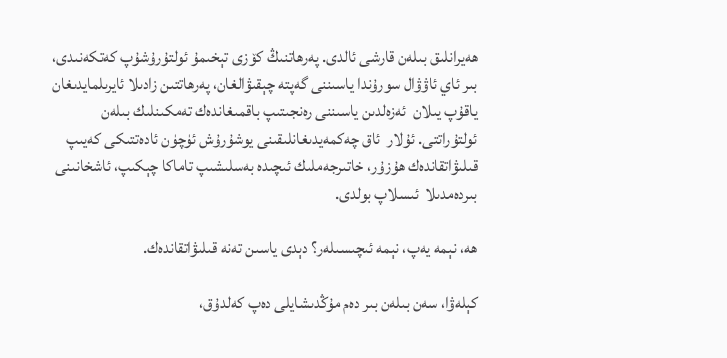ھەيرانلىق بىلەن قارشى ئالدى. پەرھاتنىڭ كۆزى تېخىمۇ ئولتۇرۇشۇپ كەتكەنىدى، بىر ئاي ئاۋۋال سورۇندا ياسىننى گەپتە چېقىۋالغان، پەرھاتتىن زادىلا ئايرىلمايدىغان ياقۇپ يىلان  ئەزەلدىن ياسىننى رەنجىتىپ باقمىغاندەك تەمكىنلىك بىلەن ئولتۇراتتى. ئۇلار  ئاق چەكمەيدىغانلىقىنى يوشۇرۇش ئۈچۈن ئادەتتىكى كەيىپ قىلىۋاتقاندەك ھۇزۇر، خاتىرجەملىك ئىچىدە بەسلىشىپ تاماكا چېكىپ، ئاشخانىنى بىردەمدىلا  ئىسلاپ بولدى.

ھە، نېمە يەپ، نېمە ئىچىسىلەر؟ دېدى ياسىن تەنە قىلىۋاتقاندەك.

كېلەۋا، سەن بىلەن بىر دەم مۇڭدىشايلى دەپ كەلدۇق،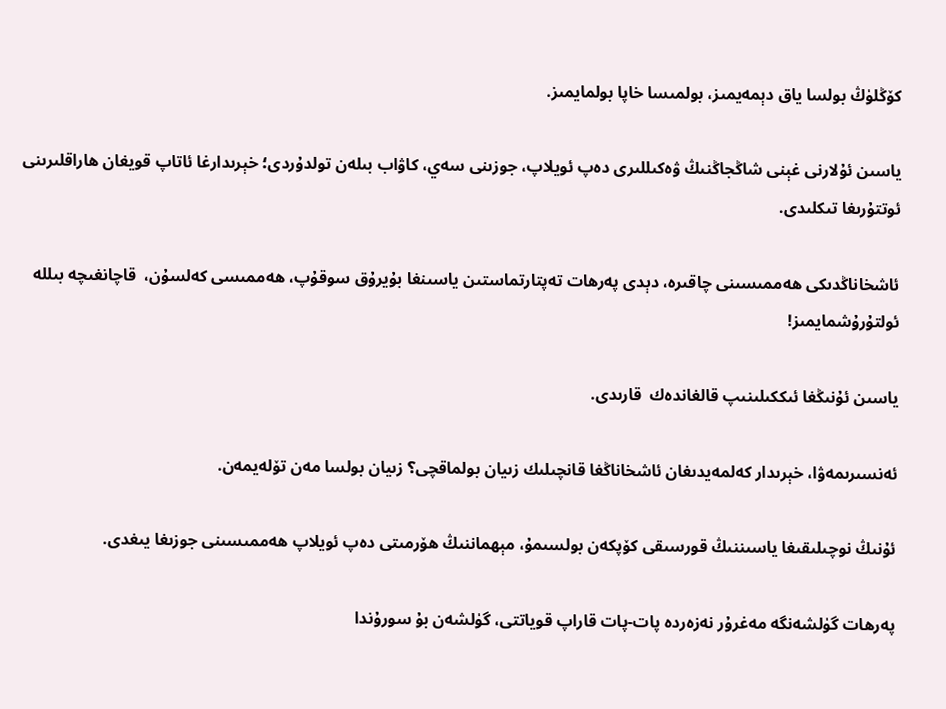كۆڭلۈڭ بولسا ياق دېمەيمىز، بولمىسا خاپا بولمايمىز.

ياسىن ئۇلارنى غېنى شاڭجاڭنىڭ ۋەكىللىرى دەپ ئويلاپ، جوزىنى سەي، كاۋاب بىلەن تولدۇردى؛ خېرىدارغا ئاتاپ قويغان ھاراقلىرىنى ئوتتۇرىغا تىكلىدى.

ئاشخاناڭدىكى ھەممىسىنى چاقىرە، دېدى پەرھات تەپتارتماستىن ياسىنغا بۇيرۇق سوقۇپ، ھەممىسى كەلسۇن،  قاچانغىچە بىللە ئولتۇرۇشمايمىز!

ياسىن ئۇنىڭغا ئىككىلىنىپ قالغاندەك  قارىدى.

ئەنسىرىمەۋا، خېرىدار كەلمەيدىغان ئاشخاناڭغا قانچىلىك زىيان بولماقچى؟ زىيان بولسا مەن تۆلەيمەن.

ئۇنىڭ نوچىلىقىغا ياسىننىڭ قورسىقى كۆپكەن بولسىمۇ، مېھماننىڭ ھۆرمىتى دەپ ئويلاپ ھەممىسىنى جوزىغا يىغدى.

پەرھات گۈلشەنگە مەغرۇر نەزەردە پات-پات قاراپ قوياتتى، گۈلشەن بۇ سورۇندا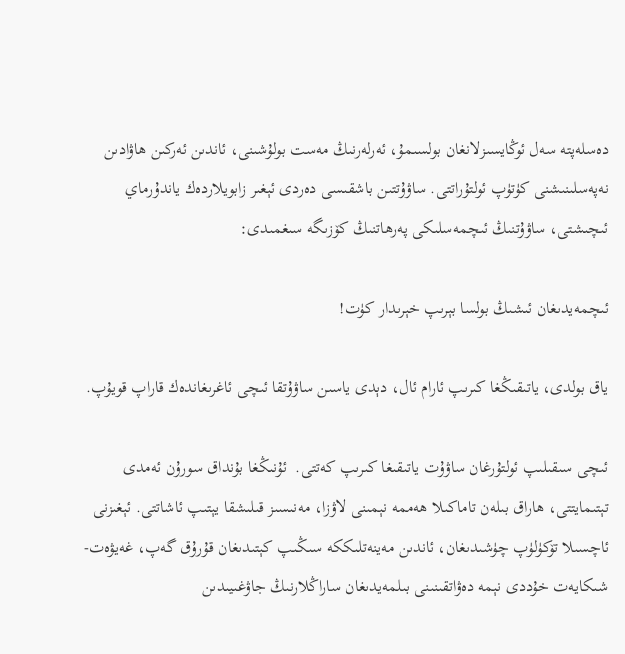دەسلەپتە سەل ئوڭايسىزلانغان بولسىمۇ، ئەرلەرنىڭ مەست بولۇشىنى، ئاندىن ئەركىن ھاۋادىن نەپەسلىنىشنى كۈتۈپ ئولتۇراتتى. ساۋۇتتىن باشقىسى دەردى ئېغىر زابويلاردەك ياندۇرماي ئىچىشتى، ساۋۇتنىڭ ئىچمەسلىكى پەرھاتنىڭ كۆزىگە سىغمىدى:

ئىچمەيدىغان ئىشىڭ بولسا بېرىپ خېرىدار كۈت!

ياق بولدى، ياتىقىڭغا كىرىپ ئارام ئال، دېدى ياسىن ساۋۇتقا ئىچى ئاغرىغاندەك قاراپ قويۇپ.

ئىچى سىقىلىپ ئولتۇرغان ساۋۇت ياتىقىغا كىرىپ كەتتى.  ئۇنىڭغا بۇنداق سورۇن ئەمدى تېتىمايتتى، ھاراق بىلەن تاماكىلا ھەممە نېمىنى لاۋزا، مەنىسىز قىلىشقا يېتىپ ئاشاتتى. ئېغىزنى ئاچسىلا تۆكۈلۈپ چۈشىدىغان، ئاندىن مەينەتلىككە سىڭىپ كېتىدىغان قۇرۇق گەپ، غەيۋەت-شىكايەت خۇددى نېمە دەۋاتقىنىنى بىلمەيدىغان ساراڭلارنىڭ جاۋغىيىدىن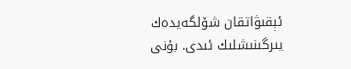ئېقىۋاتقان شۆلگەيدەك يىرگىنىشلىك ئىدى. بۇنى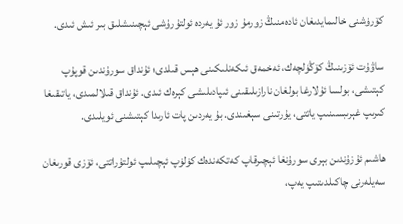كۆرۈشنى خالىمايدىغان ئادەمنىڭ زورمۇ زور ئۇ يەردە ئولتۇرۇشى ئېچىنىشلىق بىر ئىش ئىدى.

ساۋۇت ئۆزىنىڭ كۆڭۈلچەك، ئەخمەق ئىكەنلىكىنى ھېس قىلدى؛ ئۇنداق سورۇندىن قوپۇپ كېتىشى، بولسا ئۇلارغا بولغان نارازىلىقىنى ئىپادىلىشى كېرەك ئىدى. ئۇنداق قىلالمىدى، ياتىقىغا كىرىپ غېرىبسىنىپ ياتتى، يۇرتىنى سېغىندى. بۇ يەردىن پات ئارىدا كېتىشنى ئويلىدى.

ھاشىم ئۇزۇندىن بېرى سورۇنغا ئېچىرقاپ كەتكەندەك كۈلۈپ ئېچىلىپ ئولتۇراتتى، ئۆزى قورىغان سەيلەرنى چاكىلدىتىپ يەپ،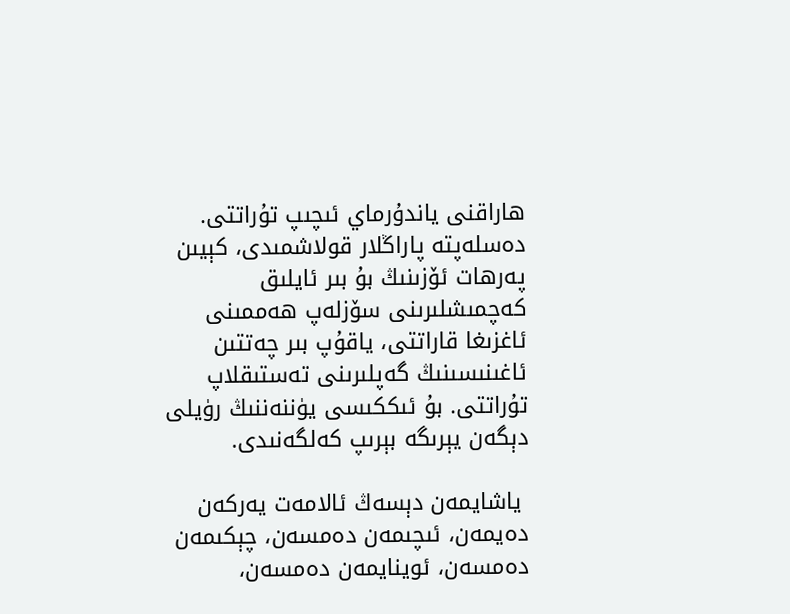ھاراقنى ياندۇرماي ئىچىپ تۇراتتى. دەسلەپتە پاراڭلار قولاشمىدى، كېيىن پەرھات ئۆزىنىڭ بۇ بىر ئايلىق كەچمىشلىرىنى سۆزلەپ ھەممىنى ئاغزىغا قاراتتى، ياقۇپ بىر چەتتىن ئاغىنىسىنىڭ گەپلىرىنى تەستىقلاپ تۇراتتى. بۇ ئىككىسى يۈننەننىڭ رۈيلى دېگەن يېرىگە بېرىپ كەلگەنىدى.

 ياشايمەن دېسەڭ ئالامەت يەركەن دەيمەن، ئىچىمەن دەمسەن، چېكىمەن دەمسەن، ئوينايمەن دەمسەن،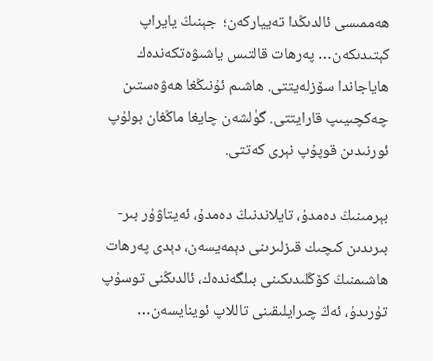ھەممىسى ئالدىڭدا تەيياركەن؛  جېنىڭ يايراپ كېتىدىكەن… پەرھات قالتىس ياشىۋەتكەندەك ھاياجاندا سۆزلەيتتى. ھاشىم ئۇنىڭغا ھەۋەستىن چەكچىيىپ قارايتتى. گۈلشەن چايغا ماڭغان بولۇپ ئورنىدىن قوپۇپ نېرى كەتتى.

بېرمىنىڭ دەمدۇ، تايلاندنىڭ دەمدۇ، ئەيتاۋۇر بىر-بىرىدىن كىچىك قىزلىرىنى دېمەيسەن، دېدى پەرھات ھاشىمنىڭ كۆڭلىدىكىنى بىلگەندەك، ئالدىڭنى توسۇپ تۇرىدۇ، ئەڭ چىرايلىقىنى تاللاپ ئوينايسەن…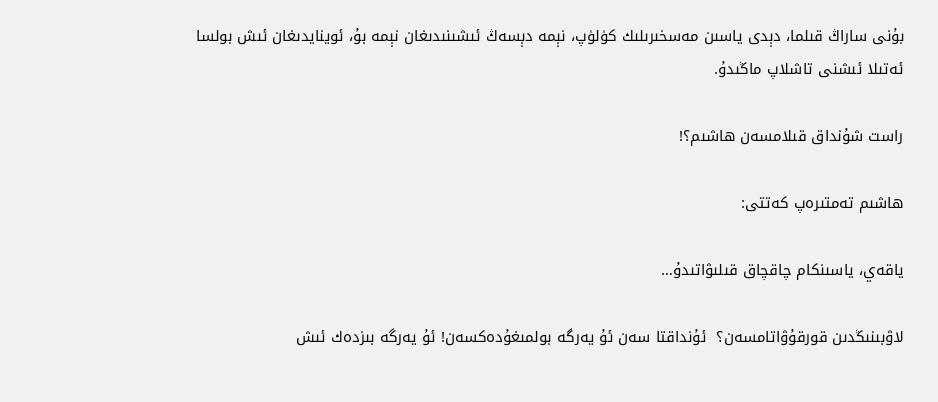بۇنى ساراڭ قىلما، دېدى ياسىن مەسخىرىلىك كۈلۈپ، نېمە دېسەڭ ئىشىنىدىغان نېمە بۇ، ئوينايدىغان ئىش بولسا ئەتىلا ئىشنى تاشلاپ ماڭىدۇ.

راست شۇنداق قىلامسەن ھاشىم؟!

ھاشىم تەمتىرەپ كەتتى:

ياقەي، ياسىنكام چاقچاق قىلىۋاتىدۇ…

لاۋبىنىڭدىن قورقۇۋاتامسەن؟  ئۇنداقتا سەن ئۇ يەرگە بولمىغۇدەكسەن! ئۇ يەرگە بىزدەك ئىش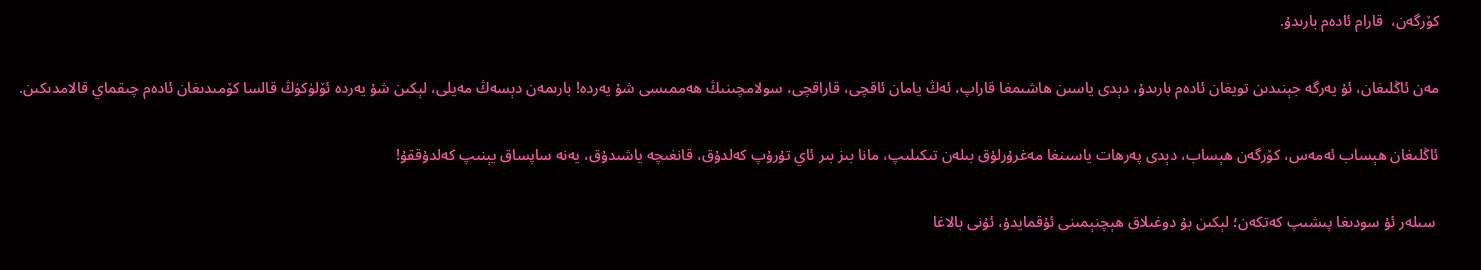كۆرگەن،  قارام ئادەم بارىدۇ.

مەن ئاڭلىغان، ئۇ يەرگە جېنىدىن تويغان ئادەم بارىدۇ، دېدى ياسىن ھاشىمغا قاراپ، ئەڭ يامان ئاقچى، قاراقچى، سولامچىنىڭ ھەممىسى شۇ يەردە! بارىمەن دېسەڭ مەيلى، لېكىن شۇ يەردە ئۆلۈكۈڭ قالسا كۆمىدىغان ئادەم چىقماي قالامدىكىن.

ئاڭلىغان ھېساب ئەمەس، كۆرگەن ھېساب، دېدى پەرھات ياسىنغا مەغرۇرلۇق بىلەن تىكىلىپ، مانا بىز بىر ئاي تۇرۇپ كەلدۇق، قانغىچە ياشىدۇق، يەنە ساپساق يېنىپ كەلدۇققۇ!

 سىلەر ئۇ سودىغا پىشىپ كەتكەن؛ لېكىن بۇ دوغىلاق ھېچنېمىنى ئۇقمايدۇ، ئۇنى بالاغا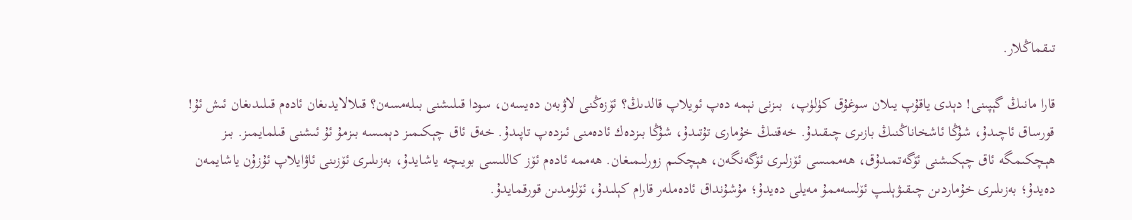تىقماڭلار.

قارا مانىڭ گېپىنى! دېدى ياقۇپ يىلان سوغۇق كۈلۈپ،  بىزنى نېمە دەپ ئويلاپ قالدىڭ؟ ئۆزەڭنى لاۋبەن دەيسەن، سودا قىلىشنى بىلەمسەن؟ قىلالايدىغان ئادەم قىلىدىغان ئىش ئۇ! قورساق ئاچىدۇ، شۇڭا ئاشخاناڭنىڭ بازىرى چىقىدۇ. خەقنىڭ خۇمارى تۇتىدۇ، شۇڭا بىزدەك ئادەمنى ئىزدەپ تاپىدۇ. خەق ئاق چېكىمىز دېمىسە بىزمۇ ئۇ ئىشنى قىلمايمىز. بىز ھېچكىمگە ئاق چېكىشنى ئۆگەتمىدۇق، ھەممىسى ئۆزلىرى ئۆگەنگەن، ھېچكىم زورلىمىغان. ھەممە ئادەم ئۆز كاللىسى بويىچە ياشايدۇ، بەزىلىرى ئۆزىنى ئاۋايلاپ ئۇزۇن ياشايمەن دەيدۇ؛ بەزىلىرى خۇماردىن چىقىۋېلىپ ئۆلسەممۇ مەيلى دەيدۇ؛ مۇشۇنداق ئادەملەر قارام كېلىدۇ، ئۆلۈمدىن قورقمايدۇ.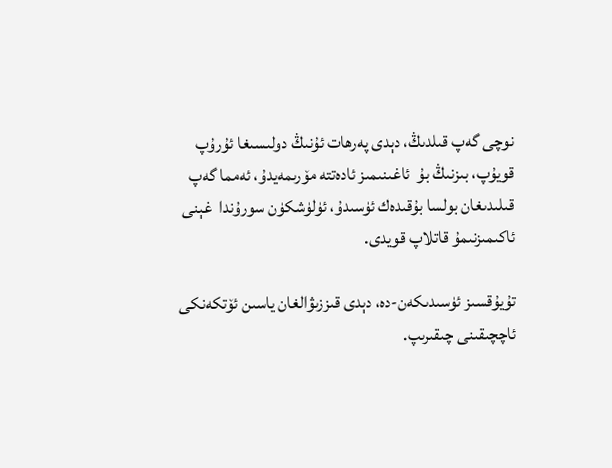نوچى گەپ قىلدىڭ، دېدى پەرھات ئۇنىڭ دولىسىغا ئۇرۇپ قويۇپ، بىزنىڭ بۇ  ئاغىنىمىز ئادەتتە مۆرىمەيدۇ، ئەمما گەپ قىلىدىغان بولسا بۇقىدەك ئۈسىدۇ، ئۈلۈشكۈن سورۇندا  غېنى ئاكىمىزنىمۇ قاتلاپ قويدى.

تۇيۇقسىز ئۈسىدىكەن-دە، دېدى قىززىۋالغان ياسىن ئۆتكەنكى ئاچچىقىنى چىقىرىپ.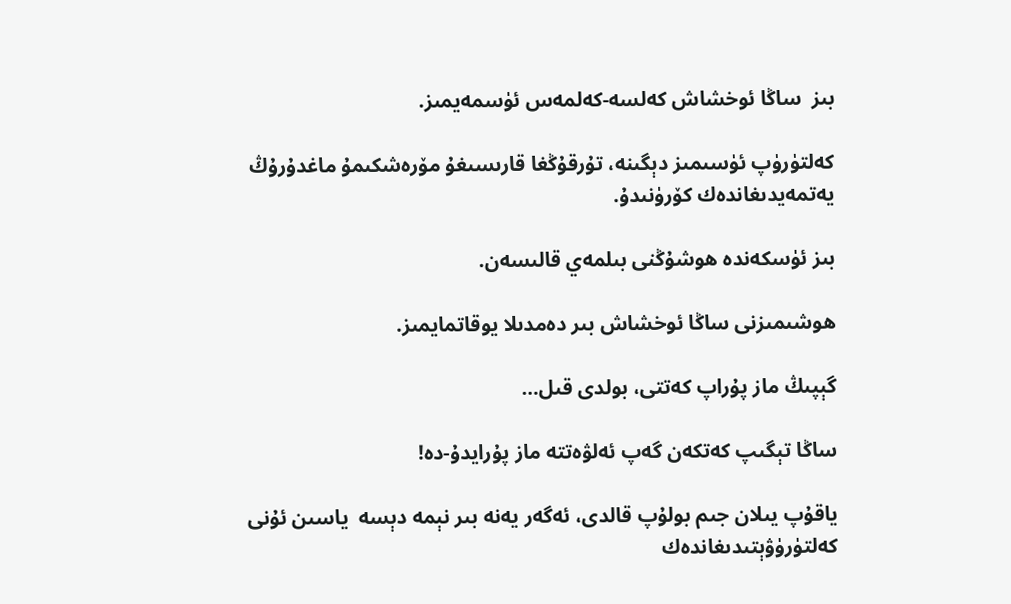بىز  ساڭا ئوخشاش كەلسە-كەلمەس ئۈسمەيمىز.

كەلتۈرۈپ ئۈسىمىز دېگىنە، تۇرقۇڭغا قارىسىغۇ مۆرەشكىمۇ ماغدۇرۇڭ يەتمەيدىغاندەك كۆرۈنىدۇ.

بىز ئۈسكەندە ھوشۇڭنى بىلمەي قالىسەن.

ھوشىمىزنى ساڭا ئوخشاش بىر دەمدىلا يوقاتمايمىز.

گېپىڭ ماز پۇراپ كەتتى، بولدى قىل…

ساڭا تېگىپ كەتكەن گەپ ئەلۋەتتە ماز پۇرايدۇ-دە!

ياقۇپ يىلان جىم بولۇپ قالدى، ئەگەر يەنە بىر نېمە دېسە  ياسىن ئۇنى كەلتۈرۈۋېتىدىغاندەك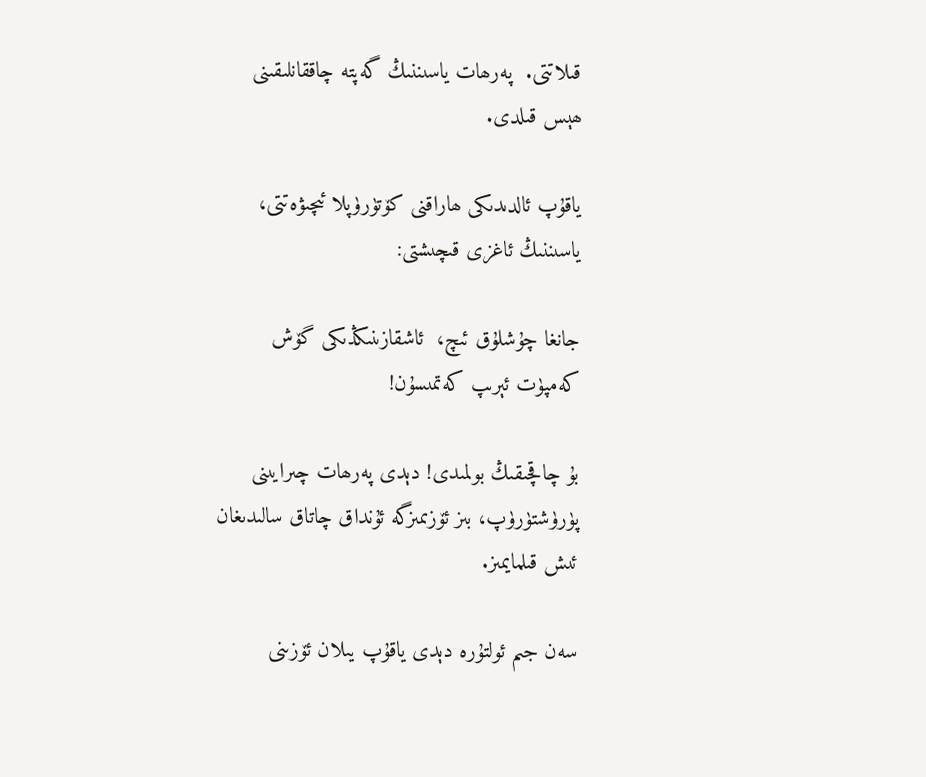قىلاتتى.  پەرھات ياسىننىڭ گەپتە چاققانلىقىنى ھېس قىلدى.

ياقۇپ ئالدىدىكى ھاراقنى كۆتۈرۈپلا ئىچىۋەتتى، ياسىننىڭ ئاغزى قىچىشتى:

جانغا چۇشلۇق ئىچ،  ئاشقازىنىڭدىكى گۆش كەمپۈت ئېرىپ كەتمىسۇن!

بۇ چاقچىقىڭ بولمىدى! دېدى پەرھات چىرايىنى پۈرۈشتۈرۈپ، بىز ئۆزىمىزگە ئۇنداق چاتاق سالىدىغان ئىش قىلمايمىز.

سەن جىم ئولتۇرە دېدى ياقۇپ يىلان ئۆزىنى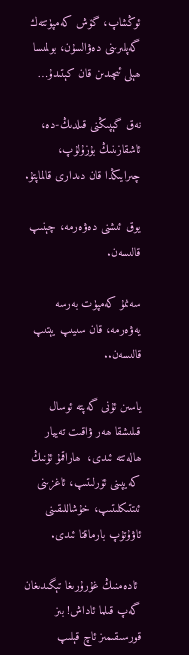ئوڭشاپ، گۆش كەمپۈتتەك گەپلىرىنى دەۋالسۇن، بولمىسا ھېلى ئىچىدىن قان كېتىدۇ…

نەق گېپىڭنى قىلدىڭ-دە، ئاشقازىنىڭ بۇزۇلۇپ، چىرايىڭدا قان دىدارى قالماپتۇ.

يوق ئىشنى دەۋەرمە، چېنىپ قالىسەن.

سەنمۇ كەمپۈت بەرسە يەۋەرمە، قان سىيىپ يېتىپ قالىسەن..

ياسىن ئۇنى گەپتە ئوسال قىلىشقا ھەر ۋاقىت تەييار ھالەتتە ئىدى،  ھاراقمۇ ئۇنىڭ كەيپىنى ئۆرلىتىپ، ئاغزىنى ئىتتىكلىتىپ، خۇشاللىقىنى ئاۋۇتۇپ بارماقتا ئىدى.

 ئادەمنىڭ غۇرۇرىغا تېگىدىغان گەپ قىلما ئاداش! بىز قورسىقىمىز ئاچ قېلىپ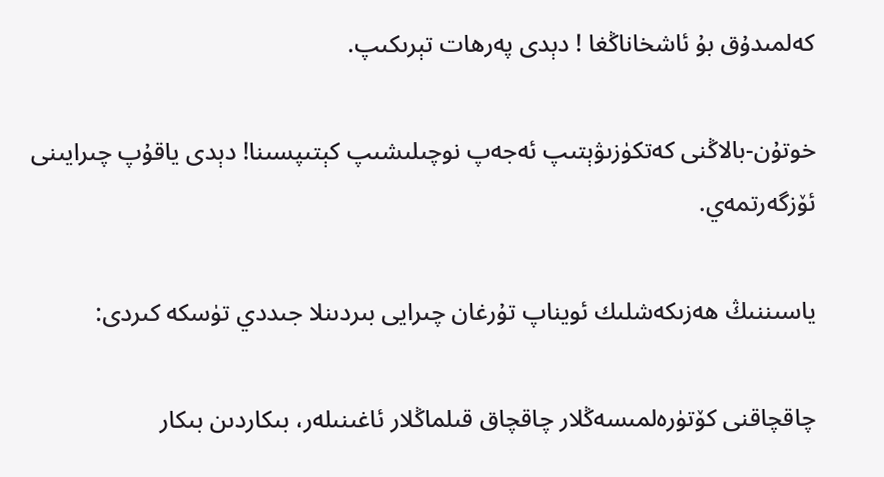كەلمىدۇق بۇ ئاشخاناڭغا ! دېدى پەرھات تېرىكىپ.

خوتۇن-بالاڭنى كەتكۈزىۋېتىپ ئەجەپ نوچىلىشىپ كېتىپسىنا! دېدى ياقۇپ چىرايىنى ئۆزگەرتمەي.

ياسىننىڭ ھەزىكەشلىك ئويناپ تۇرغان چىرايى بىردىنلا جىددي تۈسكە كىردى:

چاقچاقنى كۆتۈرەلمىسەڭلار چاقچاق قىلماڭلار ئاغىنىلەر، بىكاردىن بىكار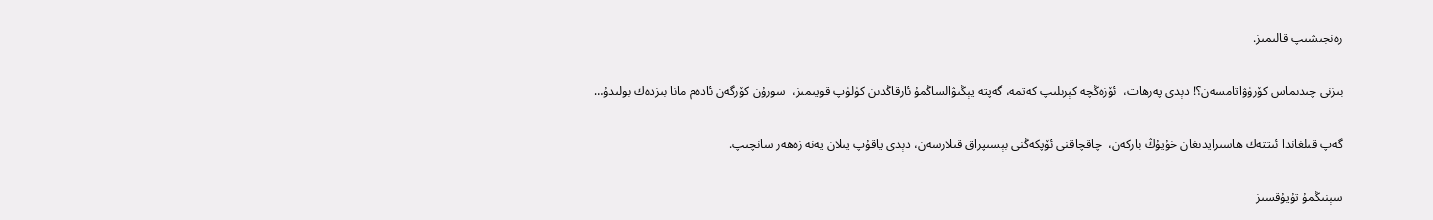رەنجىشىپ قالىمىز.

بىزنى چىدىماس كۆرۈۋاتامسەن؟! دېدى پەرھات،  ئۆزەڭچە كېرىلىپ كەتمە، گەپتە يېڭىۋالساڭمۇ ئارقاڭدىن كۈلۈپ قويىمىز،  سورۇن كۆرگەن ئادەم مانا بىزدەك بولىدۇ…

گەپ قىلغاندا ئىتتەك ھاسىرايدىغان خۇيۇڭ باركەن،  چاقچاقنى ئۆپكەڭنى بېسىپراق قىلارسەن، دېدى ياقۇپ يىلان يەنە زەھەر سانچىپ.

سېنىڭمۇ تۇيۇقسىز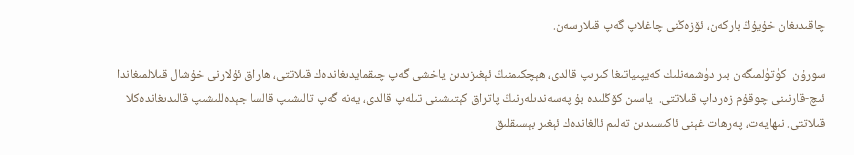چاقىدىغان خۇيۇڭ باركەن، ئۆزەڭنى چاغلاپ گەپ قىلارسەن.

سورۇن  كۈتۈلمىگەن بىر دۈشمەنلىك كەيپىياتىغا كىرىپ قالدى، ھېچكىمنىڭ ئېغىزىدىن ياخشى گەپ چىقمايدىغاندەك قىلاتتى، ھاراق ئۇلارنى خۇشال قىلالمىغاندا ئىچ-قارنىنى چوقۇم زەرداپ قىلاتتى.  ياسىن كۆڭلىدە بۇ پەسەندىلەرنىڭ پاتراق كېتىشىنى تىلەپ قالدى، يەنە گەپ تالىشىپ قالسا جېدەللىشىپ قالىدىغاندەكلا قىلاتتى. نىھايەت، پەرھات غېنى ئاكىسىدىن تەلىم ئالغاندەك ئېغىر بېسىقلىق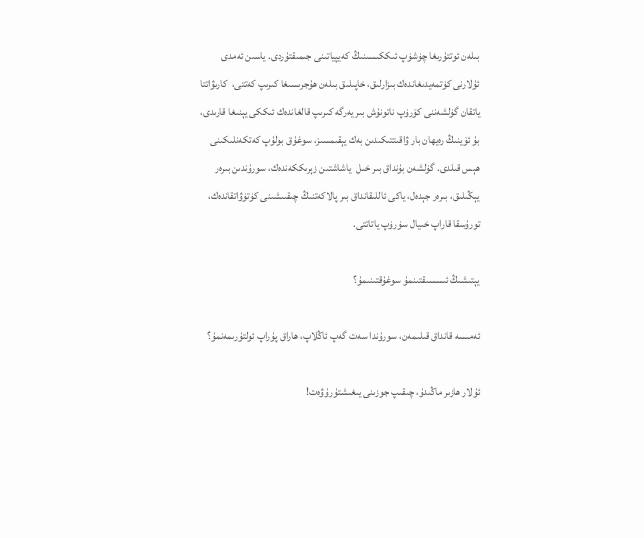بىلەن ئوتتۇرىغا چۈشۈپ ئىككىسىنىڭ كەيپياتىنى جىمىقتۇردى. ياسىن ئەمدى ئۇلارنى كۈتمەيدىغاندەك بىزارلىق، خاپىلىق بىلەن ھۇجرىسىغا كىرىپ كەتتى،  كارىۋاتتا ياتقان گۈلشەننى كۆرۈپ ناتونۇش بىر يەرگە كىرىپ قالغاندەك ئىككى يېنىغا قارىدى،  بۇ ئۆينىڭ رەيھان بار ۋاقىتتىكىدىن بەك يېقىمسىز، سوغۇق بولۇپ كەتكەنلىكىنى ھېس قىلدى. گۈلشەن بۇنداق بىر خىل  ياشاشتىن زېرىككەندەك، سورۇندىن بىرەر يېڭىلىق، بىرەر جېدەل، ياكى ئاللىقانداق بىر پالاكەتنىڭ چىقىىشىنى كۈتۈۋاتقاندەك،   تورۇسقا قاراپ خىيال سۈرۈپ ياتاتتى.

يېتىشىڭ ئىسسىقتىنمۇ سوغۇقتىنىمۇ؟

ئەمىسە قانداق قىلىمەن، سورۇندا سەت گەپ ئاڭلاپ، ھاراق پۇراپ ئولتۇرىمەنمۇ؟

ئۇلار ھازىر ماڭىدۇ، چىقىپ جوزىنى يىغىشتۇرۇۋەت!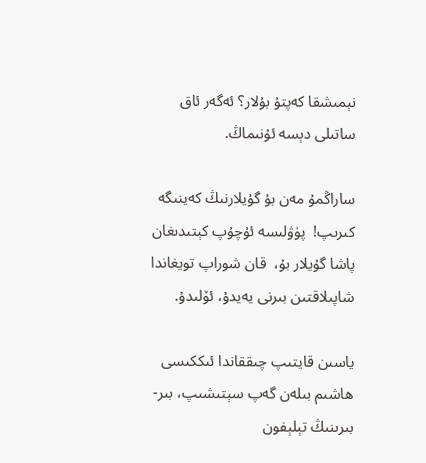نېمىشقا كەپتۇ بۇلار؟ ئەگەر ئاق ساتىلى دېسە ئۇنىماڭ.

ساراڭمۇ مەن بۇ گۇيلارنىڭ كەينىگە كىرىپ!  پۈۋلىسە ئۇچۇپ كېتىدىغان پاشا گۇيلار بۇ،  قان شوراپ تويغاندا شاپىلاقتىن بىرنى يەيدۇ، ئۆلىدۇ.

ياسىن قايتىپ چىققاندا ئىككىسى ھاشىم بىلەن گەپ سېتىشىپ، بىر-بىرىنىڭ تېلېفون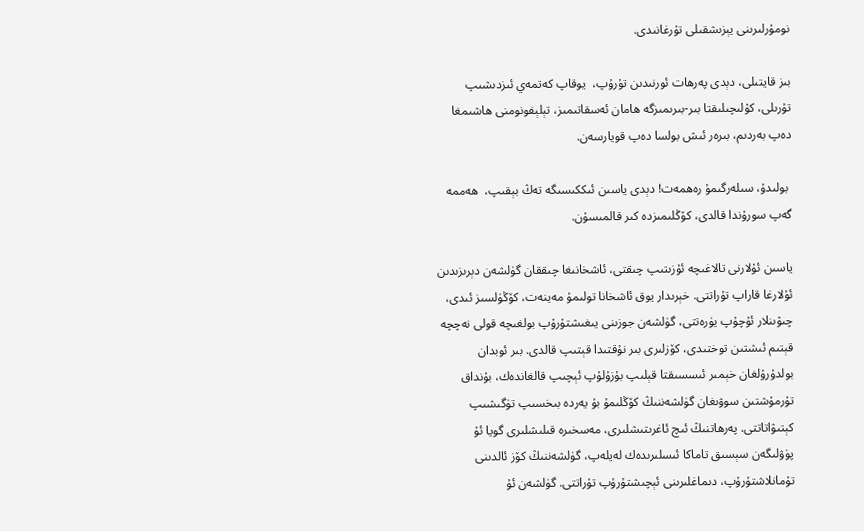نومۇرلىرىنى يېزىشقىلى تۇرغانىدى.

بىز قايتىلى، دېدى پەرھات ئورنىدىن تۇرۇپ،  يوقاپ كەتمەي ئىزدىشىپ تۇرىلى، كۇلىچىلىقتا بىر-بىرىمىزگە ھامان ئەسقاتىمىز، تېلېفونومنى ھاشىمغا دەپ بەردىم، بىرەر ئىش بولسا دەپ قويارسەن.

 بولىدۇ، سىلەرگىمۇ رەھمەت! دېدى ياسىن ئىككىسىگە تەڭ بېقىپ،  ھەممە گەپ سورۇندا قالدى، كۆڭلىمىزدە كىر قالمىسۇن.

ياسىن ئۇلارنى تالاغىچە ئۇزىتىپ چىقتى، ئاشخانىغا چىققان گۈلشەن دېرىزىدىن ئۇلارغا قاراپ تۇراتتى. خېرىدار يوق ئاشخانا تولىمۇ مەينەت، كۆڭۈلسىز ئىدى،  چىۋىنلار ئۇچۇپ يۈرەتتى، گۈلشەن جوزىنى يىغىشتۇرۇپ بولغىچە قولى نەچچە قېتىم ئىشتىن توختىدى، كۆزلىرى بىر نۇقتىدا قېتىپ قالدى. بىر ئوبدان بولدۇرۇلغان خېمىر ئىسسىقتا قېلىپ بۇزۇلۇپ ئېچىپ قالغاندەك، بۇنداق تۇرمۇشتىن سوۋىغان گۈلشەننىڭ كۆڭلىمۇ بۇ يەردە بىخسىپ تۈگىشىپ كېتىۋاتاتتى. پەرھاتنىڭ ئىچ ئاغرىتىشلىرى، مەسخىرە قىلىشلىرى گويا ئۇ پۈۋلىگەن سېسىق تاماكا ئىسلىرىدەك لەيلەپ، گۈلشەننىڭ كۆز ئالدىنى تۇمانلاشتۇرۇپ، دىماغلىرىنى ئېچىشتۇرۇپ تۇراتتى. گۈلشەن ئۇ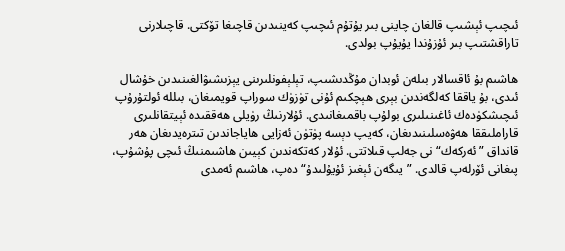ئىچىپ ئېشىپ قالغان چاينى بىر يۇتۇم ئىچىپ كەينىدىن قاچىغا تۆكتى. قاچىلارنى تاراقشتىپ بىر ئۇزۇندا يۇيۇپ بولدى.

ھاشىم بۇ ئاقسالار بىلەن ئوبدان مۇڭدىشىپ، تېلېفونلىرىنى يېزىشىۋالغىنىدىن خۇشال ئىدى، بۇ ياققا كەلگەندىن بېرى ھېچكىم ئۇنى تۈزۈك سوراپ قويمىغان، بىللە ئولتۇرۇپ ئىچىشكۈدەك ئاغىنىلىرى بولۇپ باقمىغانىدى. ئۇلارنىڭ رۈيلى ھەققىدە ئېيتقانلىرى قاراملىققا ھەۋەسلىنىدىغان، كەيپ دېسە پۈتۈن ئەزايى ھاياجاندىن تىترەيدىغان ھەر قانداق ”ئەركەك“نى جەلپ قىلاتتى. ئۇلار كەتكەندىن كېيىن ھاشىمنىڭ ئىچى پۇشۇپ، پىغانى ئۆرلەپ قالدى. ”يىگەن ئېغىز ئۇيۇلىدۇ“ دەپ، ھاشىم ئەمدى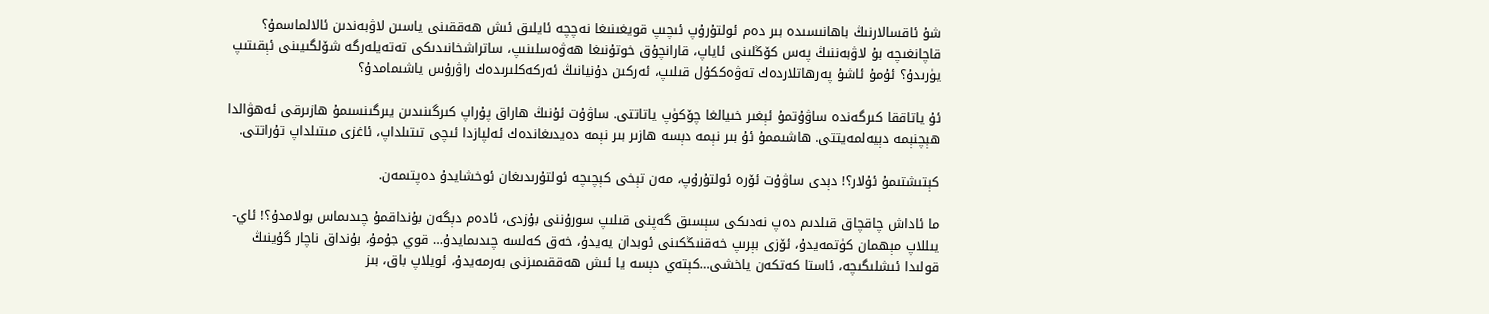شۇ ئاقسالارنىڭ باھانىسىدە بىر دەم ئولتۇرۇپ ئىچىپ قويغىنىغا نەچچە ئايلىق ئىش ھەققىنى ياسىن لاۋبەندىن ئالالماسمۇ؟ قاچانغىچە بۇ لاۋبەننىڭ پەس كۆڭلىنى ئاياپ، قارانچۇق خوتۇنىغا ھەۋەسلىنىپ، ساتراشخانىدىكى تەتەيلەرگە شۆلگىيىنى ئېقىتىپ يۈرىدۇ؟ ئۇمۇ ئاشۇ پەرھاتلاردەك تەۋەككۇل قىلىپ، ئەركىن دۇنيانىڭ ئەركەكلىرىدەك راۋرۇس ياشىمامدۇ؟

ئۇ ياتاققا كىرگەندە ساۋۇتمۇ ئېغىر خىيالغا چۆكۈپ ياتاتتى. ساۋۇت ئۇنىڭ ھاراق پۇراپ كىرگىنىدىن يىرگىنسىمۇ ھازىرقى ئەھۋالدا ھېچنېمە دېيەلمەيتتى. ھاشىممۇ ئۇ بىر نېمە دېسە ھازىر بىر نېمە دەيدىغاندەك ئەلپازدا ئىچى تىتىلداپ، ئاغزى مىتىلداپ تۇراتتى.

كېتىشتىمۇ ئۇلار؟! دېدى ساۋۇت ئۆرە ئولتۇرۇپ، مەن تېخى كېچىچە ئولتۇرىدىغان ئوخشايدۇ دەپتىمەن.

ما ئاداش چاقچاق قىلدىم دەپ نەدىكى سېسىق گەپنى قىلىپ سورۇننى بۇزدى، ئادەم دېگەن بۇنداقمۇ چىدىماس بولامدۇ؟! ئاي-يىللاپ مېھمان كۈتمەيدۇ، ئۆزى بېرىپ خەقنىڭكىنى ئوبدان يەيدۇ، خەق كەلسە چىدىمايدۇ… قوي جۇمۇ، بۇنداق ناچار گۇينىڭ قولىدا ئىشلىگىچە، ئاستا كەتكەن ياخشى…كېتەي دېسە يا ئىش ھەققىمىزنى بەرمەيدۇ، ئويلاپ باق، بىز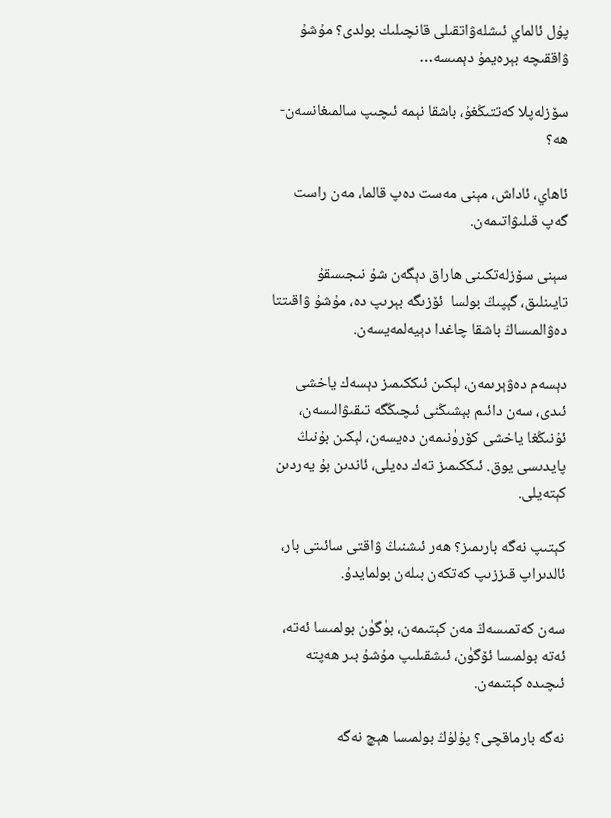پۇل ئالماي ئىشلەۋاتقىلى قانچىلىك بولدى؟ مۇشۇ ۋاققىچە بېرەيمۇ دېمىسە…

سۆزلەپلا كەتتىڭغۇ، باشقا نېمە ئىچىپ سالمىغانسەن-ھە؟

ئاھاي، ئاداش، مېنى مەست دەپ قالما، مەن راست گەپ قىلىۋاتىمەن.

سېنى سۆزلەتكىنى ھاراق دېگەن شۇ نىجىسقۇ تايىنلىق، گېپىڭ بولسا  ئۆزىگە بېرىپ دە، مۇشۇ ۋاقىتتا دەۋالمىساڭ باشقا چاغدا دېيەلمەيسەن.

دېسەم دەۋېرىمەن، لېكىن ئىككىمىز دېسەك ياخشى ئىدى، سەن دائىم بېشىڭنى ئىچىڭگە تىقىۋالىسەن، ئۇنىڭغا ياخشى كۆرۈنىمەن دەيسەن، لېكىن بۇنىڭ پايدىسى يوق. ئىككىمىز تەك دەيلى، ئاندىن بۇ يەردىن كېتەيلى.

كېتىپ نەگە بارىمىز؟ ھەر ئىشنىڭ ۋاقتى سائىتى بار، ئالدىراپ قىززىپ كەتكەن بىلەن بولمايدۇ.

سەن كەتمىسەڭ مەن كېتىمەن، بۈگۈن بولمىسا ئەتە، ئەتە بولمىسا ئۆگۈن، ئىشقىلىپ مۇشۇ بىر ھەپتە ئىچىدە كېتىمەن.

نەگە بارماقچى؟ پۇلۇڭ بولمىسا ھېچ نەگە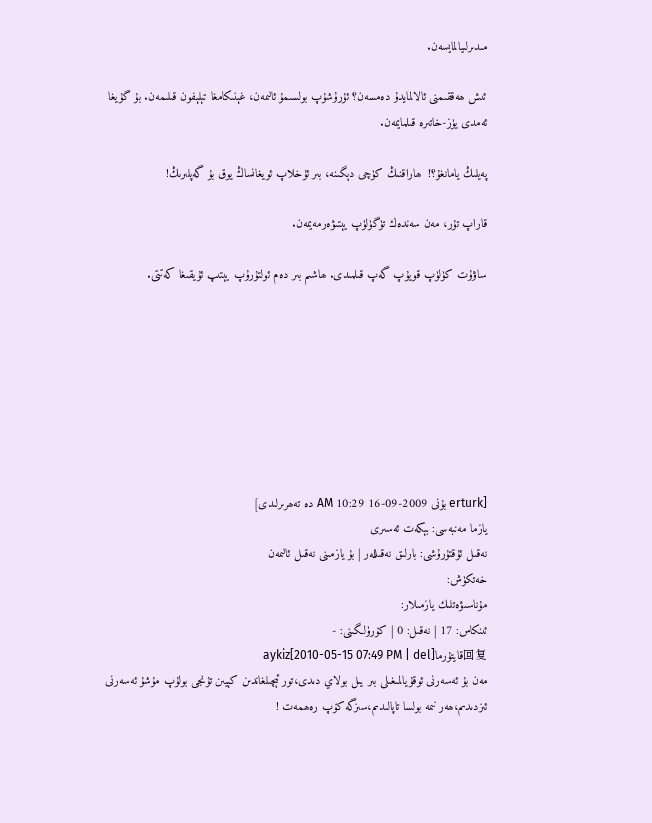مىدىرلىيالمايسەن.

ئىش ھەققىمنى ئالالمايدۇ دەمسەن؟ ئۇرۇشۇپ بولسىمۇ ئالىمەن، غېنىكامغا تېلېفون قىلىمەن. بۇ گۇيغا ئەمدى يۈز-خاتىرە قىلمايمەن.

پەيلىڭ يامانغۇ؟!  ھاراقنىڭ كۈچى دېگىنە، بىر ئۇخلاپ ئويغانساڭ يوق بۇ گەپلىرىڭ!

قاراپ تۇر، مەن سەندەك تۈگۈلۈپ يېتىۋەرمەيمەن.

ساۋۇت كۈلۈپ قويۇپ گەپ قىلمىدى. ھاشىم بىر دەم ئولتۇرۇپ يېتىپ ئۇيقىغا كەتتى.








[erturk بۇنى 2009-09-16 10:29 AM دە تەھرىرلىدى]
يازما مەنبەسى: بېكەت ئەسىرى
نەقىل ئۇقتۇرۇشى: بارلىق نەقىللەر | بۇ يازمىنى نەقىل ئالىمەن
خەتكۈش:
مۇناسىۋەتلىك يازمىلار:
ئىنكاس: 17 | نەقىل: 0 | كۆرۈلگىنى: -
回复قايتۇرماaykiz[2010-05-15 07:49 PM | del]
مەن بۇ ئەسەرنى ئوقۇيالمىغىلى بىر يىل بولاي دىدى،تور ئېچىلغاندىن كېيىن تۇنجى بولۇپ مۇشۇ ئەسەرنى ئىزدىدىم،ھەر نىمە بولسا تاپالىدىم،سىزگە كۆپ رەھمەت !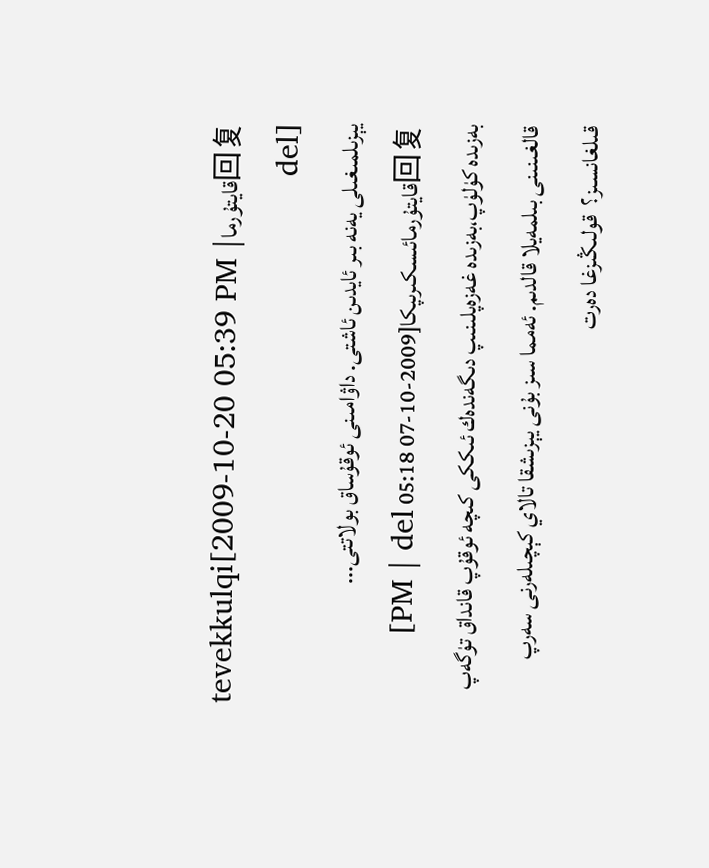回复قايتۇرماtevekkulqi[2009-10-20 05:39 PM | del]
يېزىلمىغىلى يەنە بىر ئايدىن ئاشتى. داۋامىنى ئوقۇساق بولاتتى...
回复قايتۇرمائىسكىرىپكا[2009-10-07 05:18 PM | del]
بەزىدە كۈلۈپ،بەزىدە غەزەپلىنىپ دىگەندەك ئىككى كىچە ئوقۇپ قانداق تۈگەپ قالغىنىنى بىلمەيلا قالدىم. ئەمما سىز بۇنى يېزىشقا تالاي كېچىلەرنى سەرپ قىلغانسىز؟  قولىڭىزغا دەرت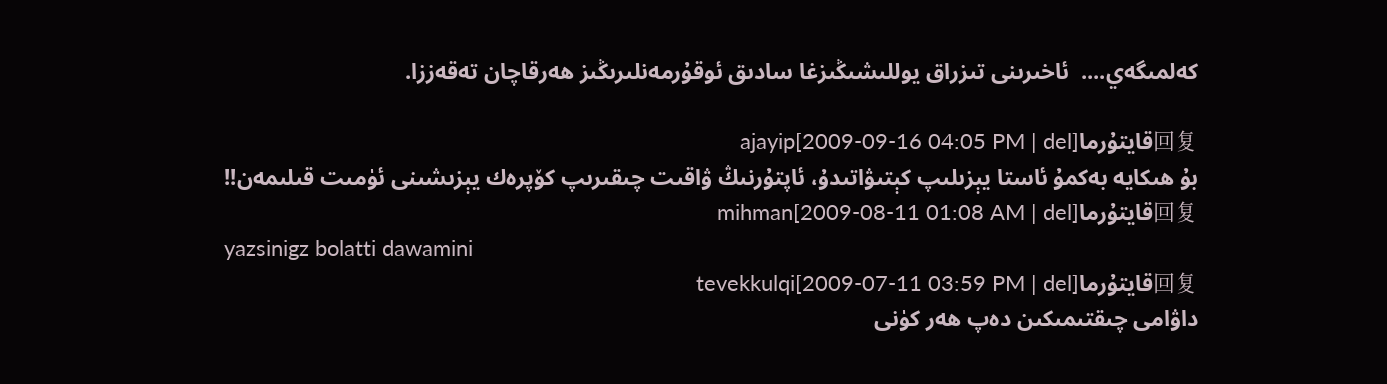كەلمىگەي....  ئاخىرىنى تىزراق يوللىشىڭىزغا سادىق ئوقۇرمەنلىرىڭىز ھەرقاچان تەقەززا.

回复قايتۇرماajayip[2009-09-16 04:05 PM | del]
بۇ ھىكايە بەكمۇ ئاستا يېزىلىپ كېتىۋاتىدۇ، ئاپتۇرنىڭ ۋاقىت چىقىرىپ كۆپرەك يېزىشىنى ئۈمىت قىلىمەن!!
回复قايتۇرماmihman[2009-08-11 01:08 AM | del]
yazsinigz bolatti dawamini
回复قايتۇرماtevekkulqi[2009-07-11 03:59 PM | del]
داۋامى چىقتىمىكىن دەپ ھەر كۈنى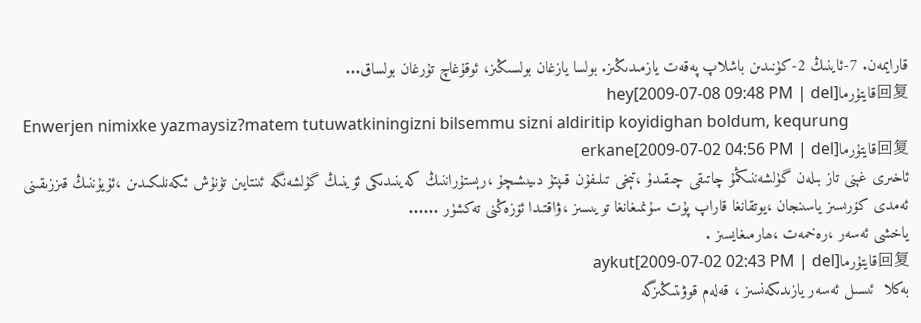قارايمەن. 7-ئاينىڭ 2-كۈنىدىن باشلاپ پەقەت يازمىدىڭىز. بولسا يازغان بولسىڭىز، ئوقۇغاچ تۇرغان بولساق...
回复قايتۇرماhey[2009-07-08 09:48 PM | del]
Enwerjen nimixke yazmaysiz?matem tutuwatkiningizni bilsemmu sizni aldiritip koyidighan boldum, kequrung
回复قايتۇرماerkane[2009-07-02 04:56 PM | del]
ئاخىرى غېنى تاز بىلەن گۈلشەننىڭمۇ چاتىقى چىقىدۇ ،تېخى تىلىفۇن قىپتۇ دىيىشىچۇ ،رېستۇراننىڭ كەينىدىكى ئۆينىڭ گۇلشەنگە ئىنتايىن تۇنۇش ئىكەنلىكىدىن ،ئۇيۇننىڭ قىززىقىنى ئەمدى كۆرىسىز ياسىنجان ،يوتقانغا قاراپ پۇت سۇنمىغانغا تويىسىز ،ۋاقتىدا ئۆزەڭنى تەكشۈر ......
ياخشى ئەسەر ،رەخمەت ،ھارمىغايسىز .
回复قايتۇرماaykut[2009-07-02 02:43 PM | del]
بەكلا  ئىسىل ئەسەر يازىدىكەنسىز ، قەلەم قوۋىتىڭىزگە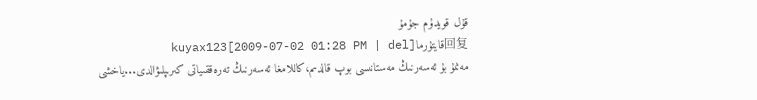قۇل قويدۇم جۇمۇ
回复قايتۇرماkuyax123[2009-07-02 01:28 PM | del]
مەنمۇ بۇ ئەسەرنىڭ مەستانىسى بوپ قالدىم،كاللامغا ئەسەرنىڭ تەرەققىياتى كىرىپلىۋالدى...ياخشى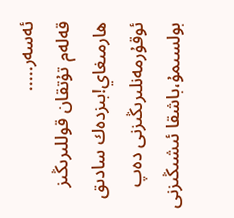ئەسەر.....
قەلەم تۇتقان قوللىرىڭىز ھارمىغاي!بىزدەك سادىق ئوقۇرمەنلىرىڭىزنى دەپ بولسىمۇ،باشقا ئىشىڭىزنى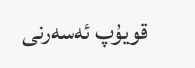قويۇپ ئەسەرنى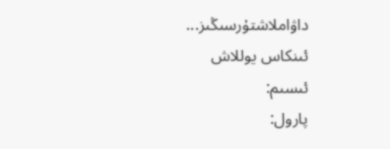داۋاملاشتۇرسىڭىز...
ئىنكاس يوللاش
ئىسىم:
پارول: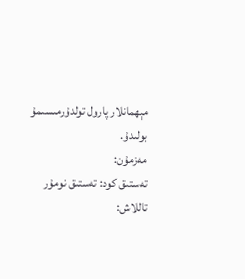مېھمانلار پارول تولدۇرمىسىمۇ بولىدۇ.
مەزمۇن:
تەستىق كود: تەستىق نومۇر
تاللاش: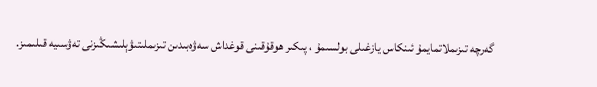گەرچە تىزىملاتمايمۇ ئىنكاس يازغىلى بولسىمۇ ، پىكىر ھوقۇقىنى قوغداش سەۋەبىدىن تىزىملىتىۋېلىشىڭىزنى تەۋسىيە قىلىمىز.